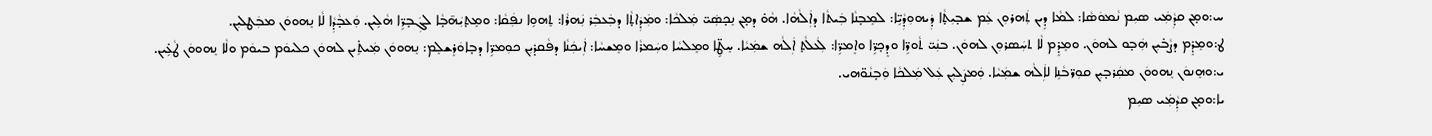ܚ:ܘܡ̣ܢ ܩܕܼܵܡܲܝ ܣܝܼܡ ܢܵܡܘܿܣܵܐ: ܠܡܵܐ ܕܹܝܢ ܬܲܗܪܘܼܢ ܥܲܡ ܫܒ̣ܝܼܬ̣ܵܐ ܕܲܝܗܘܼܕܼܵܝܹ̈ܐ: ܠܡܸܒ̣ܢܵܐ ܒܲܝܬܵܐ ܕܐܲܠܵܗܵܐ. ܗܵܘ̇ ܕܡ̣ܢ ܢܸܟ̣ܣܲܝ̈ ܡܲܠܟܵܐ: ܘܡܲܕܲܐܬ̣ܵܐ ܕܒܲܥܒܲܪ ܢܲܗܪܵܐ: ܬܸܗܘܹܐ ܢܦܲܩܵܐ: ܘܡܸܬ̣ܝܲܗ̄ܒ̣ܵܐ ܠܓܲܒ̣ܪܹ̈ܐ ܗܵܠܹܝܢ. ܘܲܥܒ̣ܵܕܼܵܐ ܠܵܐ ܢܸܗܘܘܿܢ ܡܒܲܛܠܝܼܢ.
ܛ:ܘܡܸܕܸ̇ܡ ܕܨܵܒ̇ܝܼܢ ܗܲܒ̣ܘ ܠܗܘܿܢ. ܘܡܸܕܸ̇ܡ ܠܵܐ ܬܚܲܣܪܘܼܢ ܠܗܘܿܢ. ܒܢܲܝ̈ ܬܵܘܪܹ̈ܐ ܘܕܸܟ̣ܪܹ̈ܐ ܘܐܸܡܪܹ̈ܐ: ܠܲܥܠܵܬ̣ ܐܲܠܵܗ ܫܡܲܝܵܐ. ܚܸܛܹ̈ܐ ܘܡܸܠܚܵܐ ܘܚܲܡܪܵܐ ܘܡܸܫܚܵܐ: ܐܲܝܟܲܢܵܐ ܕܦܵܩܕ̇ܝܼܢ ܟܘܼܡܪܹ̈ܐ ܕܒ̣ܐܘܿܪܸܫܠܸܡ: ܢܸܗܘܘܿܢ ܡܲܝܬܹ̇ܝܢ ܠܗܘܿܢ ܟܠܝܘܿܡ ܒܝܘܿܡ ܘܠܵܐ ܢܸܗܘܘܿܢ ܛܵܥܹ̇ܝܢ.
ܝ:ܘܗܸܢܘܿܢ ܢܸܗܘܘܿܢ ܡܩܲܪܒ̣ܝܼܢ ܩܘܼܪ̈ܒܵܢܹܐ ܠܐܲܠܵܗ ܫܡܲܝܵܐ. ܘܲܡܨܲܠܝܼܢ ܥܲܠ ܡܲܠܟܵܐ ܘܲܒ̣ܢܵܘ̈ܗܝ.
ܝܐ:ܘܡ̣ܢ ܩܕܼܵܡܲܝ ܣܝܼܡ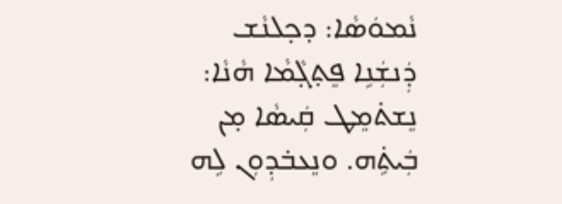ܢܵܡܘܿܣܵܐ: ܕܟ̣ܠܢܵܫ ܕܲܢܫܲܢܹܐ ܦܸܬ̣ܓ̣ܵܡܵܐ ܗܵܢܵܐ: ܢܸܫܬ̇ܡܸܛ ܩܲܝܣܵܐ ܡ̣ܢ ܒܲܝܬܹ̇ܗ. ܘܢܸܥܒ̇ܕܼܘܼܢ ܠܹܗ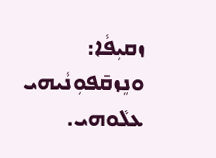ܙܩܝܼܦܵܐ: ܘܢܸܙܩ̄ܦܘܼܢܵܝܗܝ ܥܠܵܘܗܝ.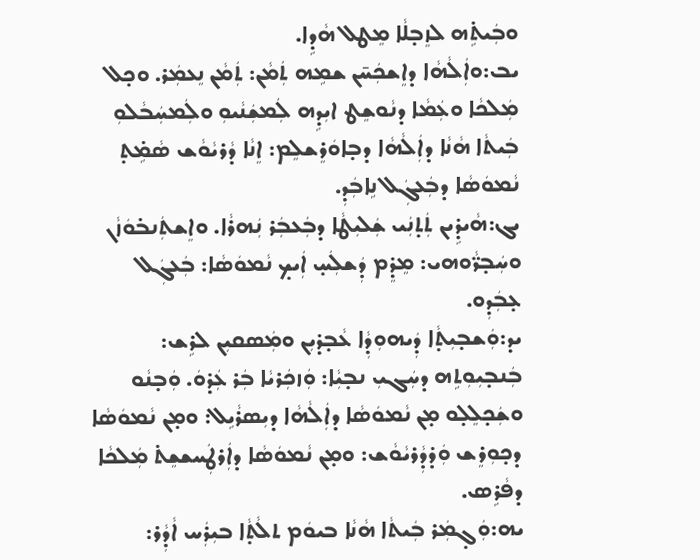ܘܒܲܝܬܹ̇ܗ ܠܙܸܒ̣ܠܵܐ ܡܸܛܠ ܗܵܕܹܐ.
ܝܒ:ܘܐܲܠܵܗܵܐ ܕܐܸܫܟܲܚ̄ܢ ܫܡܹܗ ܬܲܡܵܢ: ܬܲܡܵܢ ܢܸܥܡܲܪ. ܘܟ̣ܠ ܡܲܠܟܵܐ ܘܥܲܡܵܐ ܕܢܵܘܫܸܛ ܐܝܼܕܹܗ ܠܲܡܫܲܢܵܝܘܼ ܘܠܲܡܚܲܒܵܠܘܼ ܒܲܝܬܵܐ ܗܵܢܵܐ ܕܐܲܠܵܗܵܐ ܕܒ̣ܐܘܿܪܸܫܠܸܡ: ܐܸܢܵܐ ܕܵܪܝܵܘܵܫ ܣܵܡܹ̇ܬ̣ ܢܵܡܘܿܣܵܐ ܕܒܲܥܓܲܠ ܢܹܐܒܲܕܼ.
ܝܓ:ܗܵܝܕܹ̇ܝܢ ܬܲܬ̣ܢܲܝ ܫܲܠܝܼܛܵܐ ܕܒܲܥܒܲܪ ܢܲܗܪܵܐ. ܘܐܸܫܬܲܢܒ̇ܘܿܙܵܢ ܘܚܲܒ̣ܪ̈ܵܘܗܝ: ܡܸܕܸ̇ܡ ܕܲܫܠܲܚ̣ ܐܲܝܟ̣ ܢܵܡܘܿܣܵܐ: ܒܲܥܓܲܠ ܥ̣ܒܲܕܼܘ.
ܝܕ:ܘܲܫܒ̣ܝܼܬ̣ܵܐ ܕܲܝܗܘܼܕܼܵܐ ܥܵܒ̣ܕ̇ܝܼܢ ܘܡܲܣܩܝܼܢ ܠܪܹܫ: ܒܲܢܒ̣ܝܼܘܼܬܹܗ ܕܚܲܓܝܼ ܢܒ̣ܝܼܵܐ: ܘܲܙܟܲܪܝܵܐ ܒܲܪ ܥܲܕ̇ܘܿ. ܘܲܒ̣ܢܵܘ ܘܫܲܟ̣ܠܸܠ̣ܘ ܡ̣ܢ ܢܵܡܘܿܣܵܐ ܕܐܲܠܵܗܵܐ ܕܝܼܣܪܵܝܹܠ: ܘܡ̣ܢ ܢܵܡܘܿܣܵܐ ܕܟ̣ܘܼܪܸܫ ܘܲܕ̇ܕܼܵܪܝܵܘܵܫ: ܘܡ̣ܢ ܢܵܡܘܿܣܵܐ ܕܐܲܪܛܲܚܫܫܸܬ̇ ܡܲܠܟܵܐ ܕܦܵܪܹܣ.
ܝܗ:ܘܲܓ̣ܡܲܪ ܒܲܝܬܵܐ ܗܵܢܵܐ ܒܝܘܿܡ ܬܠܵܬ̣ܵܐ ܒܝܼܪܲܚ ܐܵܕܼܵܪ: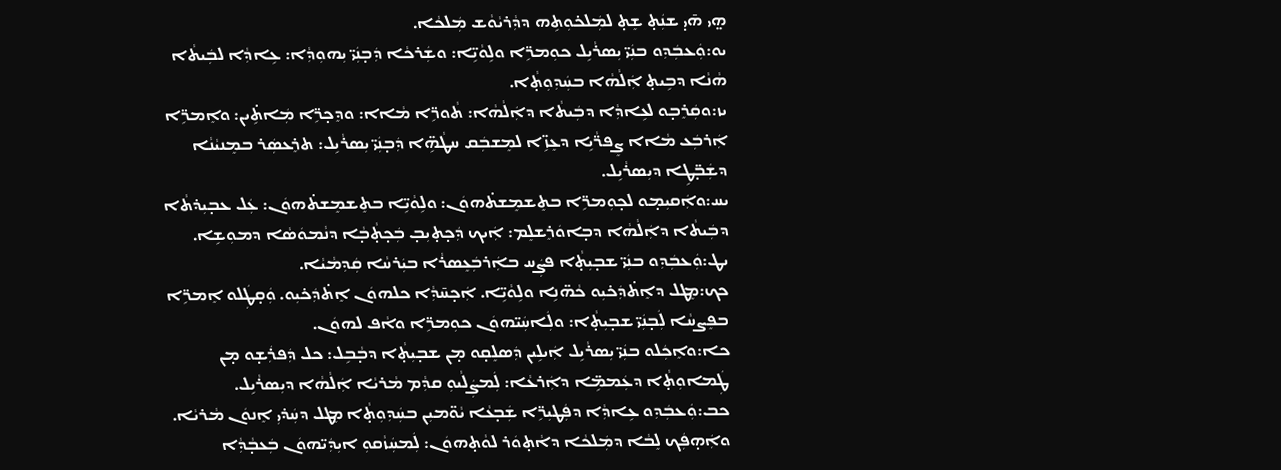ܗ̤ܝ ܗ̄ܝ̣ ܫܢܲܬ̣ ܫܸܬ̣ ܠܡܲܠܟ̇ܘܼܬܹܗ ܕܕܼܵܪܝܵܘܵܫ ܡܲܠܟܵܐ.
ܝܘ:ܘܲܥܒܲܕܼܘ ܒܢܲܝ̈ ܝܼܣܪܵܝܹܠ ܟܘܼܡܪܹ̈ܐ ܘܠܹܘܵܝܹ̈ܐ: ܘܫܲܪܟܵܐ ܕܲܒ̣ܢܲܝ̈ ܝܼܗܘܼܕܼܵܐ: ܥܹܐܕܼܵܐ ܠܒܲܝܬܵܐ ܗܵܢܵܐ ܕܒܹܝܬ̣ ܐܲܠܵܗܵܐ ܒܚܲܕܼܘܼܬ̣ܵܐ.
ܝܙ:ܘܩܲܪܸܒ̣ܘ ܠܥܹܐܕܼܵܐ ܕܒܲܝܬܵܐ ܕܐܲܠܵܗܵܐ: ܬܵܘܪܹ̈ܐ ܡܵܐܐ: ܘܕܸܟ̣ܪܹ̈ܐ ܡܲܐܬܹ̇ܝܢ: ܘܐܸܡܪܹ̈ܐ ܐܲܪܒܲܥ ܡܵܐܐ ܨܸܦܪ̈ܵܝܹܐ ܕܥܸܙܹ̈ܐ ܠܡܸܫܒܲܩ ܚܛܵܗܹ̈ܐ ܕܲܒ̣ܢܲܝ̈ ܝܼܣܪܵܝܹܠ: ܬܪܸܥܣܲܪ ܒܡܸܢܝܵܢܵܐ ܕܫܲܒ̣̈ܛܹܐ ܕܝܼܣܪܵܝܹܠ.
ܝܚ:ܘܐܲܩܝܼܡ̣ܘ ܠܟ̣ܘܼܡܪܹ̈ܐ ܒܬܸܫܡܸܫܬ̇ܗܘܿܢ: ܘܠܹܘܵܝܹ̈ܐ ܒܬܸܫܡܸܫܬ̇ܗܘܿܢ: ܥܲܠ ܥܒ̣ܝܼܕ̇ܬܵܐ ܕܒܲܝܬܵܐ ܕܐܲܠܵܗܵܐ ܕܒ̣ܐܘܿܪܸܫܠܸܡ: ܐܲܝܟ ܕܲܟ̣ܬ̣ܝܼܒ̣ ܒܲܟ̣ܬ̣ܵܒ̣ܵܐ ܕܢܵܡܘܿܣܵܐ ܕܡܘܼܫܹܐ.
ܝܛ:ܘܲܥܒܲܕܼܘ ܒܢܲܝ̈ ܫܒ̣ܝܼܬ̣ܵܐ ܦܨܲܚ ܒܐܲܪܒܲܥܸܣܪܵܐ ܒܝܲܪܚܵܐ ܩܲܕܼܡܵܝܵܐ.
ܟܟ:ܡܸܛܠ ܕܐܸܬ̇ܕܲܟ̇ܝܼܘ ܟܵܗ̈ܢܹܐ ܘܠܹܘܵܝܹ̈ܐ. ܐܲܟ̣ܚ̄ܕܼܵܐ ܟܠܗܘܿܢ ܐܸܬ̇ܕܲܟ̇ܝܼܘ. ܘܲܩ̣ܛܲܠܘ ܐܸܡܪܹ̈ܐ ܒܦܸܨܚܵܐ ܠܲܒ̣ܢܲܝ̈ ܫܒ̣ܝܼܬ̣ܵܐ: ܘܠܲܐܚܲܝ̈ܗܘܿܢ ܟܘܼܡܪܹ̈ܐ ܘܐܵܦ ܠܗܘܿܢ.
ܟܐ:ܘܐܸܟܲܠܘ ܒܢܲܝ̈ ܝܼܣܪܵܝܹܠ ܐܲܝܠܹܝܢ ܕܲܣܠܸܩ̣ܘ ܡ̣ܢ ܫܒ̣ܝܼܬ̣ܵܐ ܕܒ̣ܵܒܹܠ: ܟܠ ܕܲܦܪܲܫ̣ܘ ܡ̣ܢ ܛܲܡܐܘܼܬ̣ܵܐ ܕܥܲܡܡܹ̈ܐ ܕܐܲܪܥܵܐ: ܠܲܡܨܲܠܵܝܘܼ ܩܕܼܵܡ ܡܵܪܝܵܐ ܐܲܠܵܗܵܐ ܕܝܼܣܪܵܝܹܠ.
ܟܒ:ܘܲܥܒܲܕܼܘ ܥܹܐܕܼܵܐ ܕܦܲܛܝܼܪܹ̈ܐ ܫܲܒ̣ܥܵܐ ܝܵܘ̈ܡܝܼܢ ܒܚܲܕܼܘܼܬ̣ܵܐ ܡܸܛܠ ܕܚܲܕ̇ܝܼ ܐܸܢܘܿܢ ܡܵܪܝܵܐ. ܘܐܲܗ̣ܦܲܟ ܠܸܒܵܐ ܕܡܲܠܟܵܐ ܕܐܵܬ̣ܘܿܪ ܠܘܵܬ̣ܗܘܿܢ: ܠܲܡܚܲܙܵܩܘܼ ܐܝܼܕܲܝ̈ܗܘܿܢ ܒܲܥܒ̣ܵܕܼܵܐ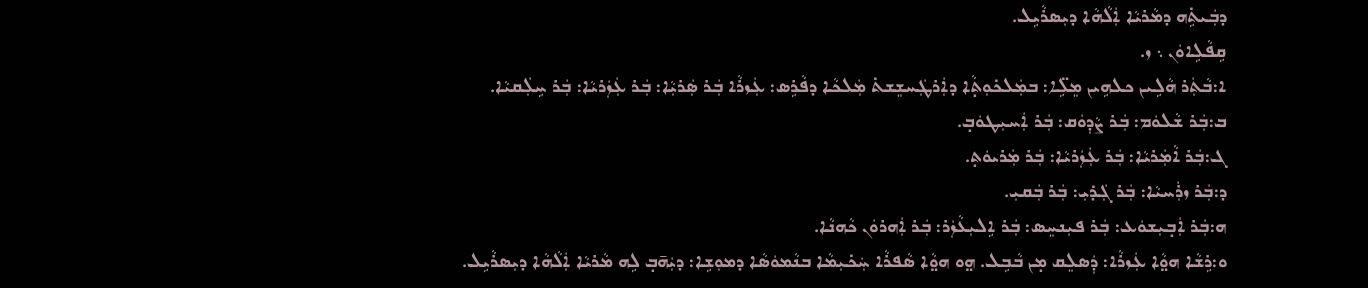ܕܒܲܝܬܹ̇ܗ ܕܡܵܪܝܵܐ ܐܲܠܵܗܵܐ ܕܝܼܣܪܵܝܹܠ.
ܩܹܦܵܠܹܐܘܿܢ ܆ ܙ.
ܐ:ܒܵܬܲܪ ܗܵܠܹܝܢ ܟܠܗܹܝܢ ܡܸܠܹ̈ܐ: ܒܡܲܠܟ̇ܘܼܬ̣ܵܐ ܕܐܲܪܛܲܚܫܸܫܬ̇ ܡܲܠܟܵܐ ܕܦܵܪܹܣ: ܥܲܙܪܵܐ ܒܲܪ ܣܲܪܝܼܵܐ: ܒܲܪ ܥܲܙܲܪܝܵܐ: ܒܲܪ ܚܹܠܲܩܝܵܐ.
ܒ:ܒܲܪ ܫܵܠܘܿܡ: ܒܲܪ ܨܵܕܼܘܿܩ: ܒܲܪ ܐܲܚܝܼܛܘܿܒ̣.
ܓ:ܒܲܪ ܐܵܡܲܪܝܵܐ: ܒܲܪ ܥܲܙܲܪܝܵܐ: ܒܲܪ ܡܲܪܝܘܿܬ̣.
ܕ:ܒܲܪ ܙܪܲܚܝܵܐ: ܒܲܪ ܓܲܕ̇ܝܼ: ܒܲܪ ܒܲܩܝܼ.
ܗ:ܒܲܪ ܐܲܒ̣ܝܼܫܘܿܥ: ܒܲܪ ܦܝܼܢܚܸܣ: ܒܲܪ ܐܹܠܝܼܥܵܙܲܪ: ܒܲܪ ܐܲܗܪܘܿܢ ܟܵܗܢܵܐ.
ܘ:ܪܹܫܵܐ ܗܘ̤ܵܐ ܥܲܙܪܵܐ: ܕܲܣܠܸܩ ܡ̣ܢ ܒܵܒܹܠ. ܗ̤ܘ ܗܘ̤ܵܐ ܣܵܦܪܵܐ ܚܲܟ̇ܝܼܡܵܐ ܒܢܵܡܘܿܣܵܐ ܕܡܘܼܫܹܐ: ܕܝܲܗ̄ܒ̣ ܠܹܗ ܡܵܪܝܵܐ ܐܲܠܵܗܵܐ ܕܝܼܣܪܵܝܹܠ.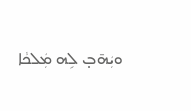ܘܝܲܗ̄ܒ̣ ܠܹܗ ܡܲܠܟܵܐ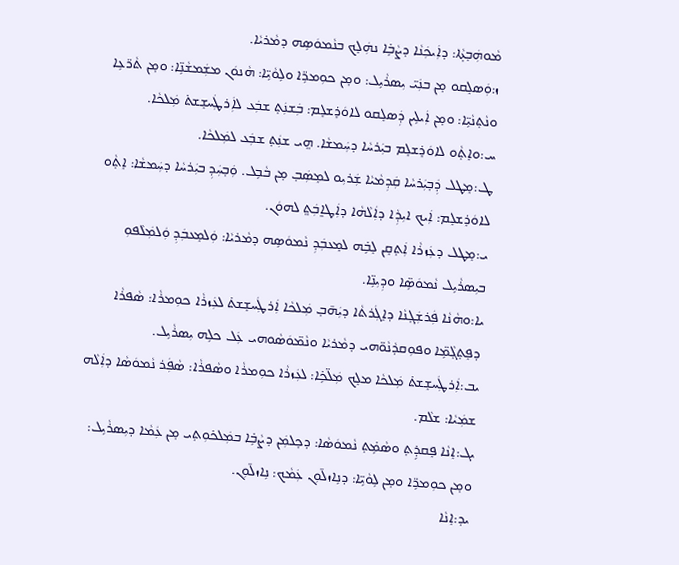ܡܵܘܗܲܒ̣ܬ̣ܵܐ: ܕܐܲܝܟܲܢܵܐ ܕܨܵܒܹ̇ܐ ܢܗܲܠܸܟ ܒܢܵܡܘܿܣܹܗ ܕܡܵܪܝܵܐ.
ܙ:ܘܲܣܠܸܩܘ ܡ̣ܢ ܒܢܲܝ̈ ܝܼܣܪܵܝܹܠ: ܘܡ̣ܢ ܟܘܼܡܪܹ̈ܐ ܘܠܹܘܵܝܹ̈ܐ: ܗܵܢܘܿܢ ܡܫܲܡܫܵܢܹ̈ܐ: ܘܡ̣ܢ ܬܵܪ̈ܥܹܐ ܘܢܵܬ̣ܢܵܝܹ̈ܐ: ܘܡ̣ܢ ܐܲܝܠܹܝܢ ܕܲܣܠܸܩܘ ܠܐܘܿܪܸܫܠܸܡ: ܒܲܫܢܲܬ̣ ܫܒܲܥ ܠܐܲܪܛܲܚܫܸܫܬ̇ ܡܲܠܟܵܐ.
ܚ:ܘܐܸܬ̣ܵܘ ܠܐܘܿܪܸܫܠܸܡ ܒܝܲܪܚܵܐ ܕܚܲܡܫܵܐ. ܗ̤ܝ ܫܢܲܬ̣ ܫܒܲܥ ܠܡܲܠܟܵܐ.
ܛ:ܡܸܛܠ ܕܲܒ̣ܝܲܪܚܵܐ ܩܲܕܼܡܵܝܵܐ ܫܲܪܝܼܘ ܠܡܸܣܲܒ̣ ܡ̣ܢ ܒܵܒܹܠ. ܘܲܒ̣ܚܲܕܼ ܒܝܲܪܚܵܐ ܕܚܲܡܫܵܐ: ܐܸܬ̣ܵܘ ܠܐܘܿܪܸܫܠܸܡ: ܐܲܝܟ ܐܝܼܕܼܵܐ ܕܐܲܠܵܗܵܐ ܕܐܲܛܐ̱ܒܲܬ̤ ܠܗܘܿܢ.
ܝ:ܡܸܛܠ ܕܥܲܙܪܵܐ ܐܲܬ̣ܩܸܢ ܠܸܒܹ̇ܗ ܠܡܸܥܒܲܕܼ ܢܵܡܘܿܣܹܗ ܕܡܵܪܝܵܐ: ܘܲܠܡܸܥܒܲܕܼ ܘܲܠܡܲܠܵܦܘܼ ܒܝܼܣܪܵܝܹܠ ܢܵܡܘܿܣܹ̈ܐ ܘܕܼܝܼܢܹ̈ܐ.
ܝܐ:ܘܗܵܢܵܐ ܦܲܪܫܲܓ̣ܢܵܐ ܕܐܸܓܲܪܬܵܐ ܕܝܲܗ̄ܒ̣ ܡܲܠܟܵܐ ܐܲܪܛܲܚܫܸܫܬ̇ ܠܥܲܙܪܵܐ ܟܘܼܡܪܵܐ: ܣܵܦܪܵܐ ܕܦܸܬ̣ܓ̣ܵܡܹ̈ܐ ܘܦܘܼܩܕܵܢܵܘ̈ܗܝ ܕܡܵܪܝܵܐ ܘܢܵܡ̈ܘܿܣܵܘܗܝ ܥܲܠ ܟܠܹܗ ܝܼܣܪܵܝܹܠ.
ܝܒ:ܐܲܪܛܲܚܫܸܫܬ̇ ܡܲܠܟܵܐ ܡܠܸܟ ܡܲܠ̈ܟܹ̇ܐ: ܠܥܲܙܪܵܐ ܟܘܼܡܪܵܐ ܘܣܵܦܪܵܐ: ܣܵܦܲܪ ܢܵܡܘܿܣܵܐ ܕܐܲܠܵܗ ܫܡܲܝܵܐ: ܫܠܵܡ.
ܝܓ:ܐܸܢܵܐ ܦܸܩܕܹ̇ܬ̣ ܘܣܵܡܹ̇ܬ̣ ܢܵܡܘܿܣܵܐ: ܕܟ̣ܠܡܲܢ ܕܨܵܒܹ̇ܐ ܒܡܲܠܟ̇ܘܼܬ̣ܝ ܡ̣ܢ ܥܲܡܵܐ ܕܝܼܣܪܵܝܹܠ: ܘܡ̣ܢ ܟܘܼܡܪܹ̈ܐ ܘܡ̣ܢ ܠܹܘܵܝܹ̈ܐ: ܕܢܹܐܙܠ̄ܘܼܢ ܥܲܡܵܟ: ܢܹܐܙܠ̄ܘܼܢ.
ܝܕ:ܐܸܢܵܐ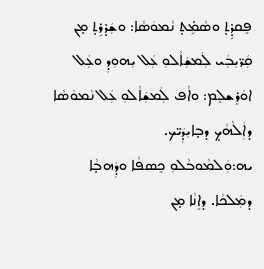ܦܸܩܕܹ̇ܬ̣ ܘܣܵܡܹ̇ܬ̣ ܢܵܡܘܿܣܵܐ: ܘܫܲܕ̇ܪܹܬ̣ ܡ̣ܢ ܩܲܪ̈ܝܼܒܲܝ ܠܲܡܫܲܐܵܠܘܼ ܥܲܠ ܝܼܗܘܼܕܼ ܘܥܲܠ ܐܘܿܪܸܫܠܸܡ: ܘܐܵܦ ܠܲܡܫܲܐܵܠܘܼ ܥܲܠ ܢܵܡܘܿܣܵܐ ܕܐܲܠܵܗܵܟ̣ ܕܒ̣ܐܝܼܕܲܝ̈ܟ.
ܝܗ:ܘܲܠܡܵܘܒܵܠܘܼ ܟܸܣܦܵܐ ܘܕܲܗܒ̣ܵܐ ܕܡܲܠܟܵܐ. ܕܐܸܢܵܐ ܡ̣ܢ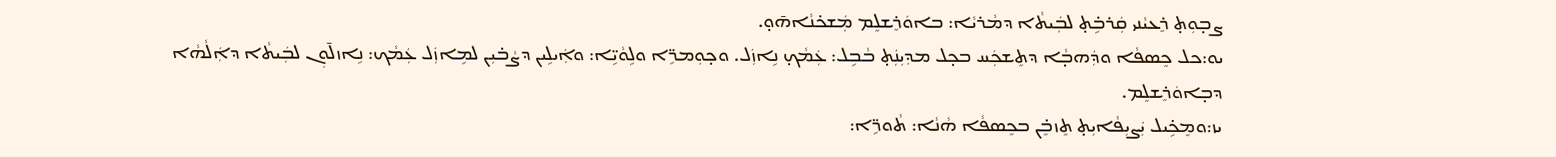ܨܒ̣ܘܼܬ̣ ܪܸܥܝܵܢܝ ܩܲܪܒܹ̇ܬ̣ ܠܒܲܝܬܵܐ ܕܡܵܪܝܵܐ: ܒܐܘܿܪܸܫܠܸܡ ܡܲܫܟ̇ܢܵܐܗ̄ܘ̣.
ܝܘ:ܟܠ ܟܸܣܦܵܐ ܘܕܲܗܒ̣ܵܐ ܕܬܸܫܟܲܚ ܒܟ̣ܠ ܡܕܼܝܼܢܲܬ̣ ܒܵܒܹܠ: ܥܲܡܵܟ̣ ܢܹܐܙܲܠ. ܘܟ̣ܘܼܡܪܹ̈ܐ ܘܠܹܘܵܝܹ̈ܐ: ܘܐܲܝܠܹܝܢ ܕܨܵܒ̇ܝܼܢ ܠܡܹܐܙܲܠ ܥܲܡܵܟ: ܢܹܐܙܠ̄ܘܼܢ ܠܒܲܝܬܵܐ ܕܐܲܠܵܗܵܐ ܕܒ̣ܐܘܿܪܸܫܠܸܡ.
ܝܙ:ܘܡܸܟܹ̇ܝܠ ܝܲܨܝܼܦܵܐܝܼܬ̣ ܬܸܙܒܸ̇ܢ ܒܟܸܣܦܵܐ ܗܵܢܵܐ: ܬܵܘܪܹ̈ܐ: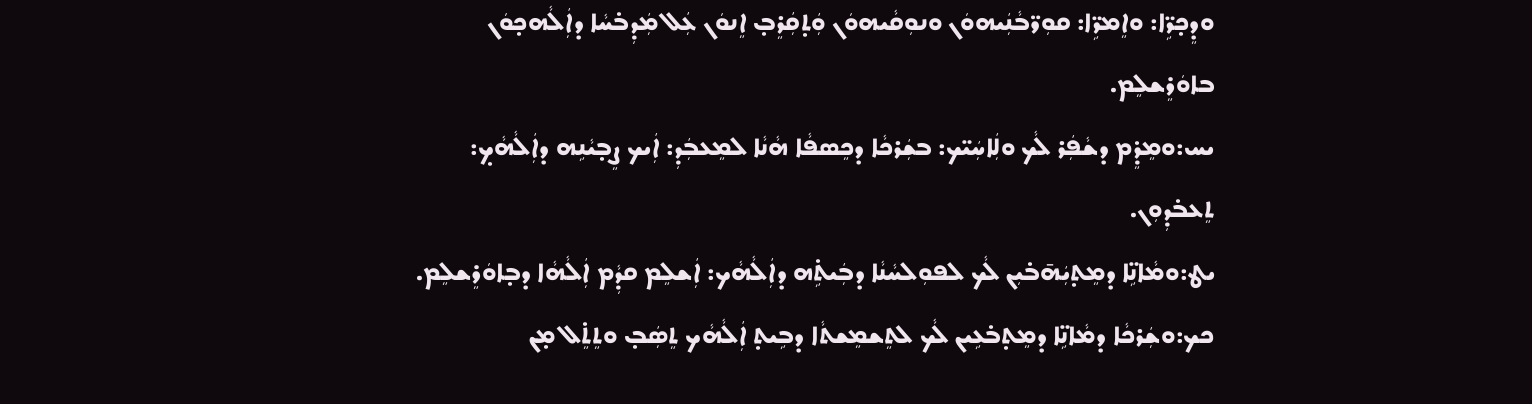ܘܕܸܟ̣ܪܹ̈ܐ: ܘܐܸܡܪܹ̈ܐ: ܩܘܼܪ̈ܒܵܢܲܝܗܘܿܢ ܘܢܘܼܩܵܝܗܘܿܢ ܘܲܬ̣ܩܲܪܸܒ̣ ܐܸܢܘܿܢ ܥܲܠ ܡܲܕܼܒ̇ܚܵܐ ܕܐܲܠܵܗܟ̣ܘܿܢ ܒܐܘܿܪܸܫܠܸܡ.
ܝܚ:ܘܡܸܕܸ̇ܡ ܕܫܵܦܲܪ ܠܵܟ ܘܠܲܐܚܲܝ̈ܟ: ܒܫܲܪܟܵܐ ܕܟܸܣܦܵܐ ܗܵܢܵܐ ܠܡܸܥܒܲܕܼ: ܐܲܝܟ ܨܸܒ̣ܝܵܢܹܗ ܕܐܲܠܵܗܵܟ̣: ܬܸܥܒ̇ܕܼܘܼܢ.
ܝܛ:ܘܡܵܐܢܹ̈ܐ ܕܡܸܬ̣ܝܲܗ̄ܒ̇ܝܼܢ ܠܵܟ ܠܦܘܼܠܚܵܢܵܐ ܕܒܲܝܬܹ̇ܗ ܕܐܲܠܵܗܵܟ: ܐܲܫܠܸܡ ܩܕܼܵܡ ܐܲܠܵܗܵܐ ܕܒ̣ܐܘܿܪܸܫܠܸܡ.
ܟܟ:ܘܫܲܪܟܵܐ ܕܡܵܐܢܹ̈ܐ ܕܡܸܬ̣ܒ̇ܥܹܝܢ ܠܵܟ ܠܬܸܫܡܸܫܬܵܐ ܕܒܹܝܬ̣ ܐܲܠܵܗܵܟ ܬܸܣܲܒ̣ ܘܬܸܬܸ̇ܠ ܡ̣ܢ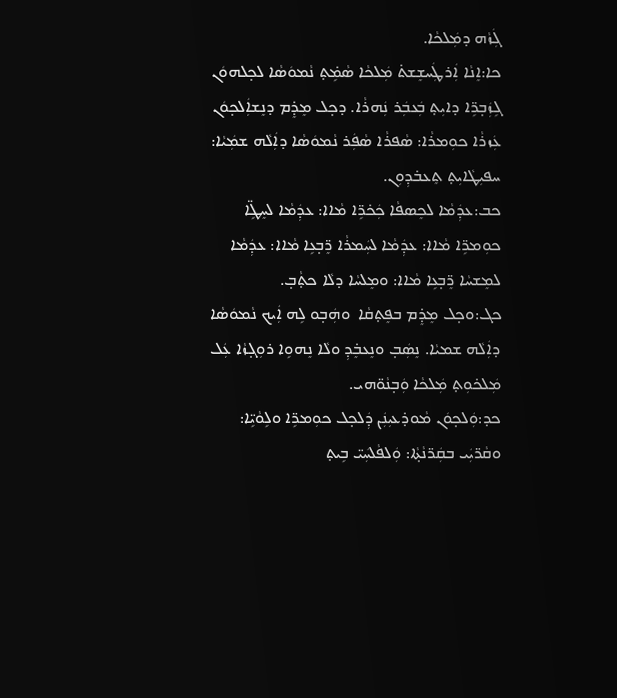ܓܲܙܵܗ ܕܡܲܠܟܵܐ.
ܟܐ:ܐܸܢܵܐ ܐܲܪܛܲܚܫܸܫܬ̇ ܡܲܠܟܵܐ ܣܵܡܹ̇ܬ̣ ܢܵܡܘܿܣܵܐ ܠܟ̣ܠܗܘܿܢ ܓܹܙܲܒ̣ܪܹ̈ܐ ܕܐܝܼܬ̣ ܒܲܥܒܲܪ ܢܲܗܪܵܐ. ܕܟ̣ܠ ܡܸܕܸ̇ܡ ܕܢܸܫܐܲܠܟ̣ܘܿܢ ܥܲܙܪܵܐ ܟܘܼܡܪܵܐ: ܣܵܦܪܵܐ ܣܵܦܲܪ ܢܵܡܘܿܣܵܐ ܕܐܲܠܵܗ ܫܡܲܝܵܐ: ܚܦܝܼܛܵܐܝܼܬ̣ ܬܸܥܒ̇ܕܼܘܼܢ.
ܟܒ:ܥܕܲܡܵܐ ܠܟܸܣܦܵܐ ܟܲܟ̇ܪܹ̈ܐ ܡܵܐܐ: ܥܕܲܡܵܐ ܠܚܸܛܹ̈ܐ ܟܘܼܡܪܹ̈ܐ ܡܵܐܐ: ܥܕܲܡܵܐ ܠܚܲܡܪܵܐ ܪܸ̈ܒ̣ܥܹܐ ܡܵܐܐ: ܥܕܲܡܵܐ ܠܡܸܫܚܵܐ ܪܸ̈ܒ̣ܥܹܐ ܡܵܐܐ: ܘܡܸܠܚܵܐ ܕܠܵܐ ܟܬ̣ܵܒ̣.
ܟܓ:ܘܟ̣ܠ ܡܸܕܸ̇ܡ ܒܦܸܬ̣ܩܵܐ  ܘܗܲܒ̣ܘ ܠܹܗ ܐܲܝܟ ܢܵܡܘܿܣܵܐ ܕܐܲܠܵܗ ܫܡܝܵܐ. ܢܸܣܲܒ̣ ܘܢܸܥܒܸ̇ܕܼ ܘܠܵܐ ܢܸܗܘܹܐ ܪܘܼܓ̣ܙܵܐ ܥܲܠ ܡܲܠܟ̇ܘܼܬ̣ ܡܲܠܟܵܐ ܘܲܒ̣ܢܵܘ̈ܗܝ.
ܟܕ:ܘܲܠܟ̣ܘܿܢ ܡܵܘܕ̇ܥܝܼܢܲܢ ܕܲܠܟ̣ܠ ܟܘܼܡܪܹ̈ܐ ܘܠܹܘܵܝܹ̈ܐ: ܘܩܵܪ̈ܝܲܝ ܒܩܲܪ̈ܢܵܬ̣ܵܐ: ܘܲܠܦܵܠܚܲܝ̈ ܒܹܝܬ̣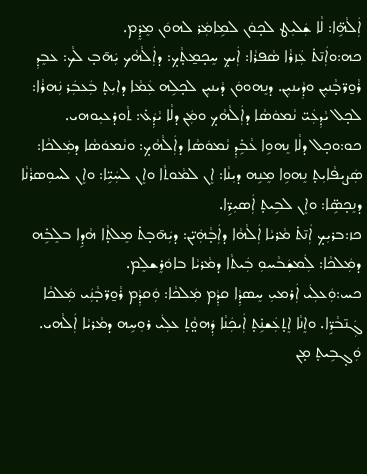ܐܲܠܵܗܹ̈ܐ: ܠܵܐ ܫܲܠܝܼܛ ܠܟ̣ܘܿܢ ܠܡܹܐܡܲܪ ܠܗܘܿܢ ܡܸܕܸ̇ܡ.
ܟܗ:ܘܐܲܢ̄ܬ̇ ܥܲܙܪܵܐ ܣܵܦܪܵܐ: ܐܲܝܟ̣ ܚܸܟ̣ܡ̱ܬ̣ܵܟ̣: ܕܐܲܠܵܗܵܟ ܝܲܗ̄ܒ̣ ܠܵܟ: ܥܒܸܕܼ ܪܵܘ̱ܪ̈ܒ̣ܵܢܝܼܢ ܘܕܼܵܝܢܝܼܢ. ܕܢܸܗܘܘܿܢ ܕܵܝܢܝܼܢ ܠܟ̣ܠܹܗ ܥܲܡܵܐ ܕܐܝܼܬ̣ ܒܲܥܒܲܪ ܢܲܗܪܵܐ: ܠܟ̣ܠ ܝܵܕܼܥܲܝ̈ ܢܵܡܘܿܣܵܐ ܕܐܲܠܵܗܵܟ̣ ܘܡܲܢ ܕܠܵܐ ܝܵܕܲܥ̇: ܬܵܘܕ̇ܥܝܼܘܗܝ.
ܟܘ:ܘܟ̣ܠ ܕܠܵܐ ܢܸܗܘܹܐ ܥܵܒܹ̇ܕܼ ܢܵܡܘܿܣܵܐ ܕܐܲܠܵܗܵܟ̣: ܘܢܵܡܘܿܣܵܐ ܕܡܲܠܟܵܐ: ܣܲܨܝܼܦܵܐܝܼܬ̣ ܢܸܗܘܹܐ ܡܸܢܹܗ ܕܝܼܢܵܐ: ܐܸܢ ܠܡܵܘܬܵܐ ܘܐܸܢ ܠܚܲܝܹ̈ܐ: ܘܐܸܢ ܠܚܘܼܣܪܵܢܵܐ ܕܢܸܟ̣ܣܹ̈ܐ: ܘܐܸܢ ܠܒܹܝܬ̣ ܐܲܣܝܼܪܹ̈ܐ.
ܟܙ:ܒܪܝܼܟ̣ ܐܲܢ̄ܬ̇ ܡܵܪܝܵܐ ܐܲܠܵܗܵܐ ܕܐܲܒ̣ܵܗܲܝ̈ܢ: ܕܝܲܗ̄ܒ̣ܬ̇ ܡܸܠܬ̣ܵܐ ܗܵܕܹܐ ܒܠܸܒܹ̇ܗ ܕܡܲܠܟܵܐ: ܠܲܡܫܲܒܵܚܘܼ ܒܲܝܬܵܐ ܕܡܵܪܝܵܐ ܒܐܘܿܪܸܫܠܸܡ.
ܟܚ:ܘܲܥܠܲܝ ܐܲܪܡܝܼ ܚܸܣܕܼܵܐ ܩܕܼܵܡ ܡܲܠܟܵܐ: ܘܲܩܕܼܵܡ ܪܵܘ̱ܪ̈ܒ̣ܵܢܲܝ ܡܲܠܟܵܐ ܓܲܢ̄ܒܵܪܹ̈ܐ. ܘܐܸܢܵܐ ܐܸܬ̣ܥܲܫܢܹ̇ܬ̣ ܐܲܝܟܲܢܵܐ ܕܲܗܘ̤ܵܬ̣ ܥܠܲܝ ܪܘܼܚܹܗ ܕܡܵܪܝܵܐ ܐܲܠܵܗܝ. ܘܲܓ̣ܒܹܝܬ̣ ܡ̣ܢ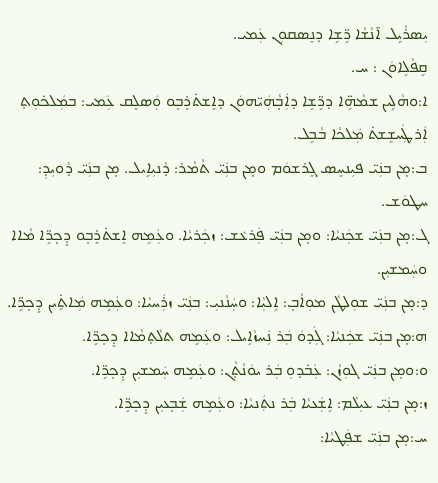ܝܼܣܪܵܝܹܠ ܐ̄ܢܵܫܵܐ ܪܹ̈ܫܹܐ ܕܢܸܣܩܘܼܢ ܥܲܡܝ.
ܩܹܦܵܠܹܐܘܿܢ : ܚ.
ܐ:ܘܗܵܠܹܝܢ ܫܡܵܗܹ̈ܐ ܕܪܹ̈ܫܹܐ ܕܐܲܒ̣ܵܗܲܝ̈ܗܘܿܢ ܕܐܸܫܬ̇ܪܸܒ̣ܘ ܘܲܣܠܸܩ ܥܲܡܝ: ܒܡܲܠܟ̇ܘܼܬ̣ ܐܲܪܛܲܚܫܸܫܬ̇ ܡܲܠܟܵܐ ܒܵܒܹܠ.
ܒ:ܡ̣ܢ ܒܢܲܝ̈ ܦܝܼܢܚܸܣ ܓܸܪܫܘܿܡ ܘܡ̣ܢ ܒܢܲܝ̈ ܬܵܡܵܪ: ܕܵܢܝܼܐܹܝܠ. ܡ̣ܢ ܒܢܲܝ̈ ܕܵܘܝܼܕܼ: ܚܛܘܿܫ.
ܓ:ܡ̣ܢ ܒܢܲܝ̈ ܫܟܲܢܝܵܐ: ܘܡ̣ܢ ܒܢܲܝ̈ ܦܲܪܥܵܫ: ܙܟܲܪܝܵܐ. ܘܥܲܡܹܗ ܐܸܫܬ̇ܪܸܒ̣ܘ ܕܸܟ̣ܪܹ̈ܐ ܡܵܐܐ ܘܚܲܡܫܝܼܢ.
ܕ:ܡ̣ܢ ܒܢܲܝ̈ ܫܘܼܠܛܵܢ ܡܘܼܐܵܒ̣: ܐܹܠܝܼܵܐ: ܘܚܲܢܵܢܝܼ: ܒܢܲܝ̈ ܙܪܲܚܝܵܐ: ܘܥܲܡܹܗ ܡܲܐܬܹ̇ܝܢ ܕܸܟ̣ܪܹ̈ܐ.
ܗ:ܡ̣ܢ ܒܢܲܝ̈ ܫܟܲܢܝܵܐ: ܓܲܕܘܿ ܒܲܪ ܢܲܚܙܵܐܹܝܠ: ܘܥܲܡܹܗ ܬܠܵܬ̣ܡܵܐܐ ܕܸܟ̣ܪܹ̈ܐ.
ܘ:ܘܡ̣ܢ ܒܢܲܝ̈ ܓܘܼܙܵܢ: ܥܲܒ̇ܕܘܼ ܒܲܪ ܝܘܿܢܵܬ̣ܵܢ: ܘܥܲܡܹܗ ܚܲܡܫܝܼܢ ܕܸܟ̣ܪܹ̈ܐ.
ܙ:ܡ̣ܢ ܒܢܲܝ̈ ܥܝܼܠܵܡ: ܐܹܫܲܥܝܵܐ ܒܲܪ ܢܬܲܢܝܵܐ: ܘܥܲܡܹܗ ܫܲܒ̣ܥܝܼܢ ܕܸܟ̣ܪܹ̈ܐ.
ܚ:ܡ̣ܢ ܒܢܲܝ̈ ܫܦܲܛܝܵܐ: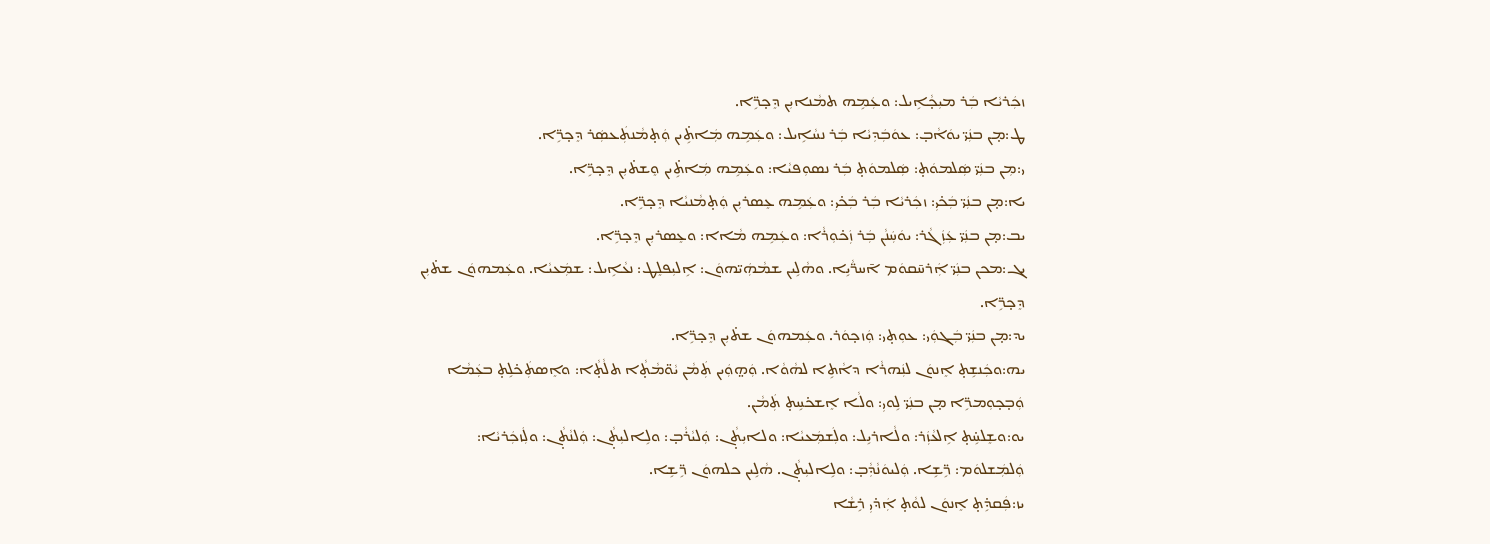ܙܟܲܪܝܵܐ ܒܲܪ ܡܝܼܟ̣ܵܐܹܝܠ: ܘܥܲܡܹܗ ܬܡܵܢܐܝܼܢ ܕܸܟ̣ܪܹ̈ܐ.
ܛ:ܡ̣ܢ ܒܢܲܝ̈ ܝܘܿܐܵܒ̣: ܥܘܿܒܲܕܼܝܵܐ ܒܲܪ ܢܚܵܐܹܝܠ: ܘܥܲܡܹܗ ܡܲܐܬܹ̇ܝܢ ܘܲܬ̣ܡܵܢܬܲܥܣܲܪ ܕܸܟ̣ܪܹ̈ܐ.
ܝ:ܡܼܢ ܒܢܲܝ̈ ܣܲܠܡܘܿܬ̣: ܣܲܠܡܘܿܬ̣ ܒܲܪ ܢܣܘܼܦܝܵܐ: ܘܥܲܡܹܗ ܡܲܐܬܹ̇ܝܢ ܘܸܫܬ̇ܝܼܢ ܕܸܟ̣ܪܹ̈ܐ.
ܝܐ:ܡ̣ܢ ܒܢܲܝ̈ ܒܲܟ̇ܝܼ: ܙܟܲܪܝܵܐ ܒܲܪ ܒܲܟ̇ܝܼ: ܘܥܲܡܹܗ ܥܸܣܪܝܼܢ ܘܲܬ̣ܡܵܢܝܵܐ ܕܸܟ̣ܪܹ̈ܐ.
ܝܒ:ܡ̣ܢ ܒܢܲܝ̈ ܥܲܙܲܓܵܪ: ܝܘܿܚܲܢܵܢ ܒܲܪ ܙܲܟ̇ܘܼܪܵܐ: ܘܥܲܡܹܗ ܡܵܐܐ: ܘܥܸܣܪܝܼܢ ܕܸܟ̣ܪܹ̈ܐ.
ܝܓ:ܡܟܢ ܒܢܲܝ̈ ܐܲܪܚ̄ܩܘܿܡ ܐ̄ܚܪ̈ܵܝܹܐ. ܘܗܵܠܹܝܢ ܫܡܵܗܲܝ̈ܗܘܿܢ: ܐܹܠܝܼܦܠܸܛ: ܢܥܵܐܹܝܠ: ܫܡܲܥܝܵܐ. ܘܥܲܡܗܘܿܢ ܫܬ̇ܝܼܢ ܕܸܟ̣ܪܹ̈ܐ.
ܝܕ:ܡ̣ܢ ܒܢܲܝ̈ ܒܲܓܘܲܝ: ܥܘܼܬ̣ܝ: ܘܲܙܟ̣ܘܿܪ. ܘܥܲܡܗܘܿܢ ܫܬ̇ܝܼܢ ܕܸܟ̣ܪܹ̈ܐ.
ܝܗ:ܘܟܲܢܫܹܬ̣ ܐܸܢܘܿܢ ܠܢܲܗܪܵܐ ܕܐܵܬܹܐ ܠܗܵܘܵܐ. ܘܲܗ̤ܘܲܝܢ ܬܲܡܵܢ ܝܵܘ̈ܡܵܬ̣ܵܐ ܬܠܵܬ̣ܵܐ: ܘܐܸܣܬܲܟ̇ܠܹܬ̣ ܒܥܲܡܵܐ ܘܲܒ̣ܟ̣ܘܼܡܪܹ̈ܐ ܡ̣ܢ ܒܢܲܝ̈ ܠܹܘܝܼ: ܘܠܵܐ ܐܸܫܟ̇ܚܹܬ̣ ܬܲܡܵܢ.
ܝܘ:ܘܫܸܠܚܹ̇ܬ̣ ܐܹܠܥܵܙܲܪ: ܘܠܵܐܪܝܹܠ: ܘܠܲܫܡܲܥܝܵܐ: ܘܠܐܝܼܬ̣ܵܢ: ܘܲܠܝܵܪܵܒ̣: ܘܠܹܐܠܝܼܬ̣ܵܢ: ܘܲܠܢܵܬ̣ܵܢ: ܘܠܲܙܟܲܪܝܵܐ: ܘܲܠܡܲܫܠܘܿܡ: ܪܹ̈ܫܹܐ. ܘܲܠܝܘܿܢܵܕܼܵܒ̣: ܘܠܹܐܠܝܼܬ̣ܵܢ. ܗܵܠܹܝܢ ܟܠܗܘܿܢ ܪܹ̈ܫܹܐ.
ܝܙ:ܦܲܩܕܹ̇ܬ̣ ܐܸܢܘܿܢ ܠܘܵܬ̣ ܐܲܕ̇ܝܼ ܪܹܫܵܐ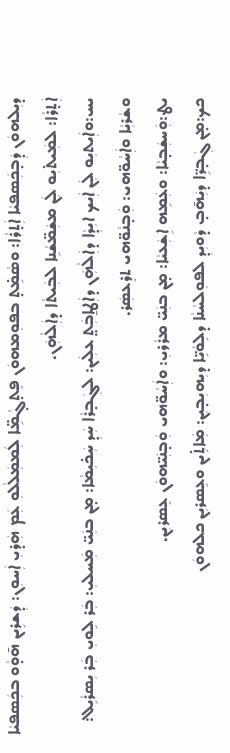ܕܝܼܠܗܘܿܢ ܕܲܒ̣ܟܲܣܦܝܵܐ ܐܲܬ̣ܪܵܐ: ܘܣܵܡܹ̇ܬ̣ ܒܦܘܼܡܗܘܿܢ ܦܸܬ̣ܓ̣ܵܡܹ̈ܐ ܠܲܡܡܲܠܵܠܘܼ ܥܲܡ ܗܲܕ̇ܝܼ ܐܲܚܘܼܢ: ܕܲܫܪܹܝܢ ܗ̄ܘ̣ܵܘ ܒܟܲܣܦܝܵܐ ܐܲܬ̣ܪܵܐ: ܠܡܲܝܬ̇ܝܼܘ ܠܲܢ ܡܫܲܡ̈ܫܵܢܹܐ ܠܒܲܝܬܵܐ ܕܐܲܠܵܗܲܢ.
ܝܚ:ܘܐܲܝܬܝܼܘ ܠܲܢ ܐܲܝܟ ܐܝܼܕܼܵܐ ܕܐܲܠܵܗܲܢ ܕܐܲܛܐ̱ܒܲܬ̤ ܥܠܲܝܢ: ܠܓܲܒ̣ܪܵܐ ܚܲܕܼ ܚܲܟ̇ܝܼܡܵܐ: ܡ̣ܢ ܒܢܲܝ̈ ܡܲܚܠܝܼ: ܒܲܪ ܠܹܘܝܼ ܒܲܪ ܝܼܣܪܵܝܹܠ: ܘܫܵܪܝܼܵܐ ܘܐܲܚܵܘ̈ܗܝ: ܘܲܒ̣ܢܵܘ̈ܗܝ ܬܪܸܥܣܲܪ.
ܝܛ:ܘܲܚܫܲܒ̣ܝܵܐ: ܘܥܲܡܹܗ ܐܹܫܲܥܝܵܐ: ܡ̣ܢ ܒܢܲܝ̈ ܡܪܵܪܝܼ: ܘܐܲܚܵܘ̈ܗܝ ܘܲܒ̣ܢܲܝ̈ܗܘܿܢ ܥܸܣܪܝܼܢ.
ܟܟ:ܡ̣ܢ ܓܲܒ̣ܪܹ̈ܐ ܕܝܲܗ̄ܒ̣ ܕܵܘܝܼܕܼ ܠܦܘܼܠܚܵܢܵܐ ܕܠܹܘܵܝܹ̈ܐ ܕܝܼܗܝܼܒ̣ܝܼܢ: ܡܲܐܬܹ̇ܝܢ ܘܥܸܣܪܝܼܢ ܟܠܗܘܿܢ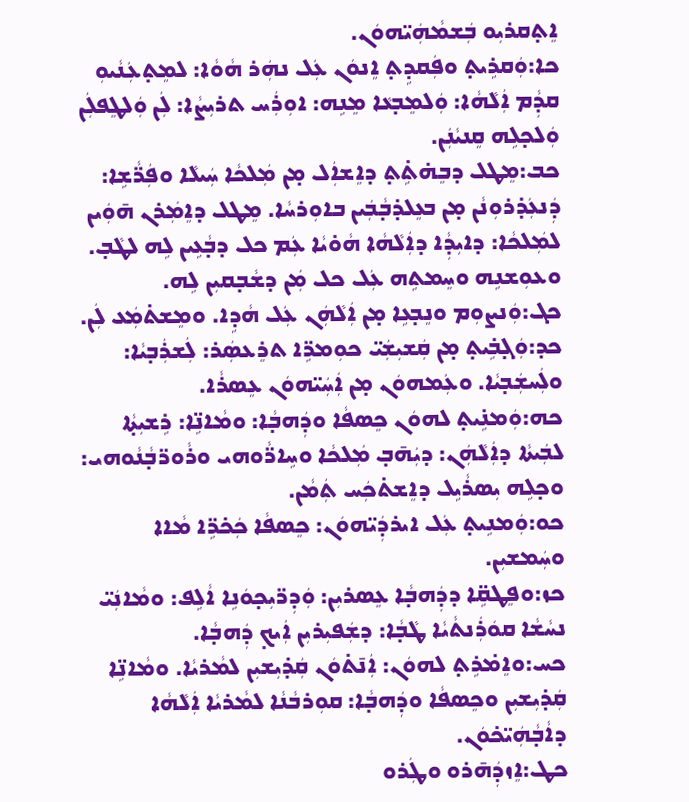ܐܸܬ̣ܩܪܝܼܘ ܒܲܫܡܵܗܲܝ̈ܗܘܿܢ.
ܟܐ:ܘܲܩܪܹܝܬ̣ ܘܦܲܩܕܹܬ̣ ܐܸܢܘܿܢ ܥܲܠ ܢܗܲܪ ܗܵܘܵܐ: ܠܡܸܬ̣ܥܲܢܵܝܘܼ ܩܕܼܵܡ ܐܲܠܵܗܵܐ: ܘܲܠܡܸܒ̣ܥܵܐ ܡܸܢܹܗ: ܐܘܼܪܲܚ ܬܪܝܼܨܵܐ: ܠܲܢ ܘܲܠܛܸܦܠܲܢ ܘܲܠܟ̣ܠܹܗ ܩܸܢܝܵܢܲܢ.
ܟܒ:ܡܸܛܠ ܕܒܸܗ̇ܬܹ̇ܬ̣ ܕܐܸܫܐܲܠ ܡ̣ܢ ܡܲܠܟܵܐ ܚܲܝܠܵܐ ܘܦܲܪ̈ܵܫܹܐ: ܕܲܢܥܲܕ̇ܪܘܼܢܵܢ ܡ̣ܢ ܒܥܸܠܕ̇ܒ̣ܵܒܲܝܢ ܒܐܘܼܪܚܵܐ. ܡܸܛܠ ܕܐܸܡܲܪܢ ܗ̄ܘܲܝܢ ܠܡܲܠܟܵܐ: ܕܐܝܼܕܼܵܐ ܕܐܲܠܵܗܵܐ ܗܵܘ̇ܝܵܐ ܥܲܡ ܟܠ ܕܒ̣ܵܥܹܝܢ ܠܹܗ ܠܛܵܒ̣. ܘܥܘܼܫܢܹܗ ܘܚܸܡܬܹܗ ܥܲܠ ܟܠ ܡܲܢ ܕܫܵܒ̣ܩܝܼܢ ܠܹܗ.
ܟܓ:ܘܲܢܨܘܼܡ ܘܢܸܒ̣ܥܹܐ ܡ̣ܢ ܐܲܠܵܗܲܢ ܥܲܠ ܗܵܕܹܐ. ܘܡܸܫܬ̇ܡܲܥ ܠܲܢ.
ܟܕ:ܘܲܓ̣ܒܹ̇ܝܬ̣ ܡ̣ܢ ܩܲܫܝܼܫܲܝ̈ ܟܘܼܡܪܹ̈ܐ ܬܪܸܥܣܲܪ: ܠܲܫܪܲܒ̣ܝܵܐ: ܘܠܲܚܫܲܒ̣ܝܵܐ. ܘܥܲܡܗܘܿܢ ܡ̣ܢ ܐܲܚܲܝ̈ܗܘܿܢ ܥܸܣܪܵܐ.
ܟܗ:ܘܲܡܢܹ̇ܝܬ̣ ܠܗܘܿܢ ܟܸܣܦܵܐ ܘܕܲܗܒ̣ܵܐ: ܘܡܵܐܢܹ̈ܐ: ܪܹܫܝܼܬ̣ܵܐ ܠܒܲܝܬܵܐ ܕܐܲܠܵܗܲܢ: ܕܝܲܗ̄ܒ̣ ܡܲܠܟܵܐ ܘܚܹܐܪ̈ܵܘܗܝ ܘܪܵܘܪ̈ܒ̣ܵܢܵܘܗܝ: ܘܟ̣ܠܹܗ ܝܼܣܪܵܝܹܠ ܕܐܸܫܬ̇ܟܲܚ ܬܲܡܵܢ.
ܟܘ:ܘܲܡܢܹܝܬ̣ ܥܲܠ ܐܝܪܕܲܝ̈ܗܘܿܢ: ܟܸܣܦܵܐ ܟܲܟ̇ܪܹ̈ܐ ܡܵܐܐ ܘܚܲܡܫܝܼܢ.
ܟܙ:ܘܦܸܛܩܹ̈ܐ ܕܕܲܗܒ̣ܵܐ ܥܸܣܪܝܼܢ: ܘܲܕܼܪ̈ܝܼܟ̣ܘܿܢܹܐ ܐܵܠܹܦ: ܘܡܵܐܢܲܝ̈ ܢܚܵܫܵܐ ܩܘܿܪܲܢܬܵܝܵܐ ܛܵܒ̣ܵܐ: ܕܫܲܦܝܼܪܝܼܢ ܐܲܝܟ̣ ܕܲܗܒ̣ܵܐ.
ܟܚ:ܘܐܸܡ̇ܪܹܬ̣ ܠܗܘܿܢ: ܐܲܢ̄ܬ̇ܘܿܢ ܩܲܕ̇ܝܼܫܝܼܢ ܠܡܵܪܝܵܐ. ܘܡܵܐܢܹ̈ܐ ܩܲܕ̇ܝܼܫܝܼܢ ܘܟܸܣܦܵܐ ܘܕܲܗܒ̣ܵܐ: ܩܘܼܪܒܵܢܵܐ ܠܡܵܪܝܵܐ ܐܲܠܵܗܵܐ ܕܐܵܒ̣ܵܗܲܝ̈ܟ̇ܘܿܢ.
ܟܛ:ܐܸܙܕܲܗ̄ܪܘ ܘܛܲܪܘ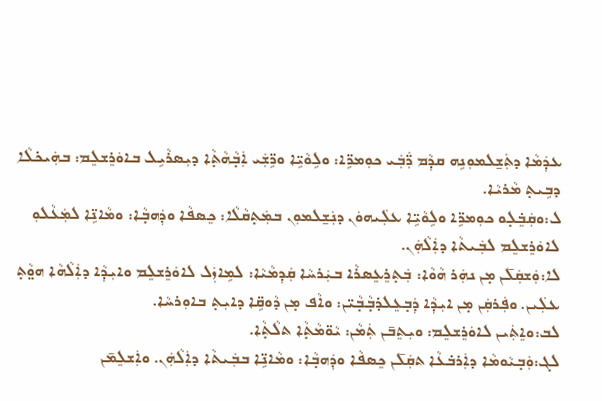ܥܕܲܡܵܐ ܕܬܲܫ̱ܠܡܘܼܢܹܗ ܩܕܼܵܡ ܪ̈ܲܒܲܝ ܟܘܼܡܪܹ̈ܐ: ܘܠܹܘܵܝܹ̈ܐ ܘܪܹ̈ܫܲܝ ܐܲܒ̣ܵܗܵܬ̣ܵܐ ܕܝܼܣܪܵܝܹܠ ܒܐܘܿܪܸܫܠܸܡ: ܒܗܲܝܟ̇ܠܵܐ ܕܒܹܝܬ̣ ܡܵܪܝܵܐ.
ܠ:ܘܩܲܒܸ̇ܠ̣ܘ ܟܘܼܡܪܹ̈ܐ ܘܠܹܘܵܝܹ̈ܐ ܥܠܲܝܗܘܿܢ ܕܢܲܫ̱ܠܡܘܼܢ ܒܡܲܬ̣ܩܵܠܵܐ: ܟܸܣܦܵܐ ܘܕܲܗܒ̣ܵܐ: ܘܡܵܐܢܹ̈ܐ ܠܡܲܥܵܠܘܼ ܠܐܘܿܪܸܫܠܸܡ ܠܒܲܝܬܵܐ ܕܐܲܠܵܗܲܢ.
ܠܐ:ܘܲܫܩܲܠ̄ܢ ܡ̣ܢ ܢܗܲܪ ܗܵܘܵܐ: ܒܲܬ̣ܪܸܥܸܣܪܵܐ ܒܝܲܪܚܵܐ ܩܲܕܼܡܵܝܵܐ: ܠܡܹܐܙܲܠ ܠܐܘܿܪܸܫܠܸܡ ܘܐܝܼܕܼܵܐ ܕܐܲܠܵܗܵܐ ܗܘ̤ܵܬ̣ ܥܠܲܝܢ. ܘܦܲܪܩܲܢ ܡ̣ܢ ܐܝܼܕܼܵܐ ܕܲܒ̣ܥܸܠܕ̇ܒ̣ܵܒ̣ܵܝ̈ܢ: ܘܐܵܦ ܡ̣ܢ ܕܵܘܩܹ̈ܐ ܕܐܝܼܬ̣ ܒܐܘܼܪܚܵܐ.
ܠܒ:ܘܐܸܬܲܝܢ ܠܐܘܿܪܸܫܠܸܡ: ܘܝܼܬܸܒ̄ܢ ܬܲܡܵܢ: ܝܵܘ̈ܡܵܬ̣ܵܐ ܬܠܵܬ̣ܵܐ.
ܠܓ:ܘܲܒ̣ܝܵܘܡܵܐ ܕܐܲܪܒ̇ܥܵܐ ܬܩܲܠ̄ܢ ܟܸܣܦܵܐ ܘܕܲܗܒ̣ܵܐ: ܘܡܵܐܢܹ̈ܐ ܒܒܲܝܬܵܐ ܕܐܲܠܵܗܲܢ. ܘܐܲܫܠܸܡ̄ܢ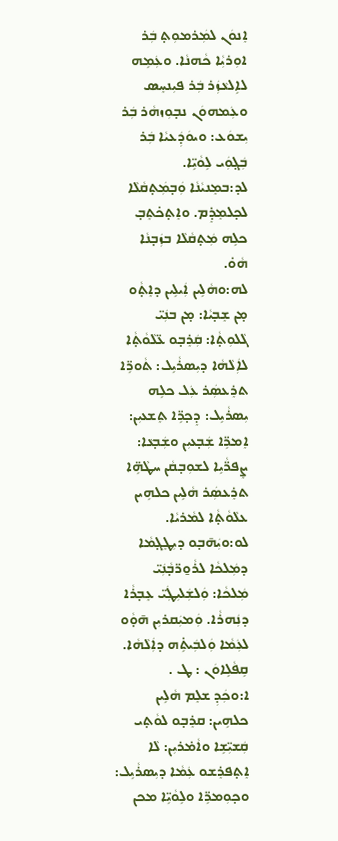ܐܸܢܘܿܢ ܠܡܲܪܡܘܼܬ̣ ܒܲܪ ܐܘܼܪܝܼܵܐ ܟܵܗܢܵܐ. ܘܥܲܡܹܗ ܠܐܹܠܥܵܙܲܪ ܒܲܪ ܦܝܼܢܚܸܣ ܘܥܲܡܗܘܿܢ ܢܒ̣ܘܼܙܗܵܪ ܒܲܪ ܝܼܫܘܿܥ: ܘܝܘܿܕܲܥܝܵܐ ܒܲܪ ܒܲܓ̣ܘܲܝ ܠܹܘܵܝܹ̈ܐ.
ܠܕ:ܒܡܸܢܝܵܢܵܐ ܘܲܒ̣ܡܲܬ̣ܩܵܠܵܐ ܠܟ̣ܠܡܸܕܸ̇ܡ. ܘܐܸܬ̣ܟ̇ܬܸܒ̣ ܟܠܹܗ ܡܲܬ̣ܩܵܠܵܐ ܒܙܲܒ̣ܢܵܐ ܗܵܘ̇.
ܠܗ:ܘܗܵܠܹܝܢ ܐܲܝܠܹܝܢ ܕܐܸܬ̣ܵܘ ܡ̣ܢ ܫܸܒ̣ܝܵܐ: ܡ̣ܢ ܒܢܲܝ̈ ܓܵܠܘܼܬ̣ܵܐ: ܩܲܪܸܒ̣ܘ ܥ̈ܠܵܘܵܬ̣ܵܐ ܠܐܲܠܵܗܵܐ ܕܝܼܣܪܵܝܹܠ: ܬܵܘܪܹ̈ܐ ܬܪܸܥܣܲܪ ܥܲܠ ܟܠܹܗ ܝܼܣܪܵܝܹܠ: ܕܸܟ̣ܪܹ̈ܐ ܬܸܫܥܝܼܢ: ܐܸܡܪܹ̈ܐ ܫܲܒ̣ܥܝܼܢ ܘܫܲܒ̣ܥܵܐ: ܨܸܦܪ̈ܵܝܹܐ ܠܫܘܼܒ̣ܩܵܢ ܚܛܵܗܹ̈ܐ ܬܪܸܥܣܲܪ ܗܵܠܹܝܢ ܟܠܗܹܝܢ ܥܠܵܘܵܬ̣ܵܐ ܠܡܵܪܝܵܐ.
ܠܘ:ܘܝܲܗ̄ܒ̣ܘ ܕܝܼܛܸܓ̣ܡܵܐ ܕܡܲܠܟܵܐ ܠܪܵܘ̱ܪ̈ܒ̣ܵܢܲܝ̈ ܡܲܠܟܵܐ: ܘܲܠܫܲܠܝܼܛܲܝ̈ ܥܸܒ̣ܪܵܐ ܕܢܲܗܪܵܐ. ܘܲܡܝܲܩܪܝܼܢ ܗ̄ܘ̣ܵܘ ܠܥܲܡܵܐ ܘܲܠܒܲܝܬܹ̇ܗ ܕܐܲܠܵܗܵܐ.
ܩܹܦܵܠܹܐܘܿܢ : ܛ .
ܐ:ܘܟܲܕܼ ܫܠܸܡ ܗܵܠܹܝܢ ܟܠܗܹܝܢ: ܩܪܸܒ̣ܘ ܠܘܵܬ̣ܝ ܩܲܫܝܼ̈ܫܹܐ ܘܐܵܡ̇ܪܝܼܢ: ܠܵܐ ܐܸܬ̣ܦܪܸܫܘ ܥܲܡܵܐ ܕܝܼܣܪܵܝܹܠ: ܘܟ̣ܘܼܡܪܹ̈ܐ ܘܠܹܘܵܝܹ̈ܐ ܡܟܢ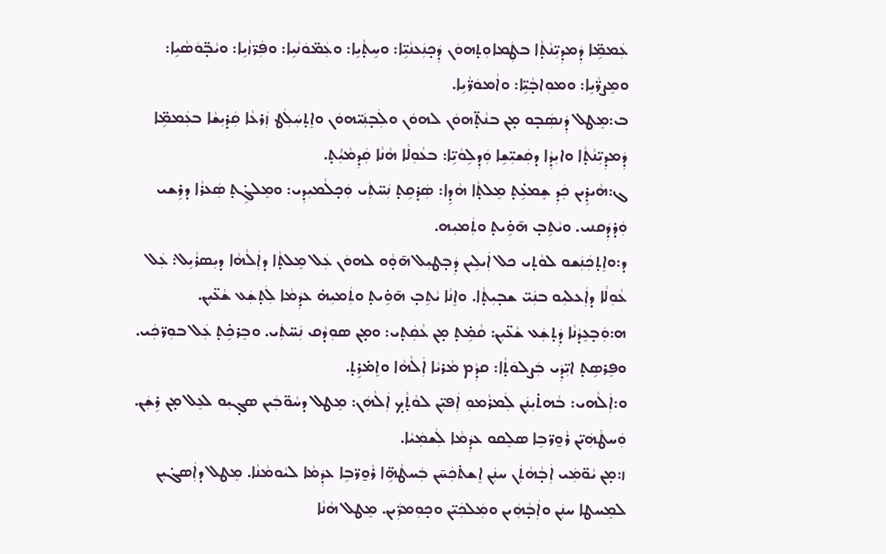ܥܲܡܡܹ̈ܐ ܕܲܡܕܼܝܼ̈ܢܵܬ̣ܵܐ ܒܛܲܡܐܘܼܬ̣ܗܘܿܢ ܕܲܟ̣ܢܲܥܢܵܝܹ̈ܐ: ܘܚܹܬ̣ܵܝܹܐ: ܘܥܲܡ̈ܘܿܢܵܝܹܐ: ܘܦܲܪ̈ܙܵܝܹܐ: ܘܝܵܒ̣̈ܘܿܣܵܝܹܐ: ܘܡܸܨܪ̈ܵܝܹܐ: ܘܡܘܼܐܒ̣ܵܝܹ̈ܐ: ܘܐܵܡܘܿܪ̈ܵܝܹܐ.
ܒ:ܡܸܛܠ ܕܲܢܣܲܒ̣ܘ ܡ̣ܢ ܒܢܵܬ̣̈ܗܘܿܢ ܠܗܘܿܢ ܘܠܲܒ̣ܢܲܝ̈ܗܘܿܢ ܘܐܸܬ̣ܚܲܠܲܛ ܙܲܪܥܵܐ ܩܲܕ̇ܝܼܫܵܐ ܒܥܲܡܡܹ̈ܐ ܕܲܡܕܼܝܼ̈ܢܵܬ̣ܵܐ ܘܐܝܼܕܼܵܐ ܕܩܲܫܝܼ̈ܫܹܐ ܘܲܕܼܠܹܘܵܝܹ̈ܐ: ܒܥܵܘܼܠܵܐ ܗܵܢܵܐ ܩܲܕܼܡܵܝܑܼܬ̣.
ܓ:ܗܵܝܕܹ̇ܝܢ ܟܲܕܼ ܫܸܡܥܹ̇ܬ̣ ܡܸܠܬ̣ܵܐ ܗܵܕܹܐ: ܣܲܕ̇ܩܹܬ̣ ܢܲܚ̈ܬܲܝ ܘܲܟ̣ܠܵܡܝܼܕܼܝ: ܘܡܸܠܓܹ̇ܬ̣ ܣܲܥܪܵܐ ܕܪܹܫܝ ܘܲܕ̇ܕܲܩܢܝ. ܘܝܵܬܹܒ̣ ܗ̄ܘܹ̇ܝܬ̣ ܘܬܲܡܝܼܗ.
ܕ:ܘܐܸܬ̣ܟܲܢܲܫܘ ܠܘܵܬ̣ܝ ܟܠ ܐܲܝܠܹܝܢ ܕܲܒ̣ܛܝܼܠ ܗ̄ܘ̣ܵܘ ܠܗܘܿܢ ܥܲܠ ܡܸܠܬ̣ܵܐ ܕܐܲܠܵܗܵܐ ܕܝܼܣܪܵܝܹܠ: ܥܲܠ ܥܵܘܼܠܵܐ ܕܐܲܥܠܝܼܘ ܒܢܲܝ̈ ܫܒ̣ܝܼܬ̣ܵܐ. ܘܐܸܢܵܐ ܝܵܬܹܒ̣ ܗ̄ܘܹ̇ܝܬ̣ ܘܬܲܡܝܼܗ̇ ܥܕܲܡܵܐ ܠܲܬ̣ܫܲܥ ܫܵܥ̈ܝܼܢ.
ܗ:ܘܲܒ̣ܥܸܕܵܢܵܐ ܕܲܬ̣ܫܲܥ ܫܵܥ̈ܝܼܢ: ܩܵܡܹ̇ܬ̣ ܡ̣ܢ ܥܵܩܲܬ̣ܝ: ܘܡ̣ܢ ܣܘܼܕܵܩ ܢܲܚ̈ܬܲܝ. ܘܒܸܪܟܹ̇ܬ̣ ܥܲܠ ܒܘܼܪ̈ܟܲܝ. ܘܦܸܪܣܹܬ̣ ܐܝܼ̈ܕܲܝ ܒܲܨܠܘܿܬ̣ܵܐ: ܩܕܼܵܡ ܡܵܪܝܵܐ ܐܲܠܵܗܵܐ ܘܐܸܡ̇ܪܹܬ̣.
ܘ:ܐܲܠܵܗܝ: ܒܵܗܬ̇ܝܼܢܲܢ ܠܲܡܪܵܡܘܼ ܐܲܦܝܼ̈ܢ ܠܘܵܬ̣ܵܟ̣ ܐܲܠܵܗܲܢ: ܡܸܛܠ ܕܚܵܘ̈ܒܲܝܢ ܣܓ̣ܝܼܘ ܠܥܸܠ ܡ̣ܢ ܪܹܫܲܢ. ܘܲܚܛܵܗܲܝ̈ܢ ܪܵܘ̱ܪ̈ܒܹܐ ܣܠܸܩܘ ܥܕܲܡܵܐ ܠܲܫܡܲܝܵܐ.
ܙ:ܡ̣ܢ ܝܵܘ̈ܡܲܝ ܐܲܒ̣ܵܗܵܬܲܢ ܚܢܲܢ ܐܸܫܬ̇ܟܲܚ̄ܢ ܒܲܚܛܵܗܹ̈ܐ ܪܵܘ̱ܪ̈ܒܹܐ ܥܕܲܡܵܐ ܠܝܵܘܡܵܢܵܐ. ܡܸܛܠ ܕܐܲܣܓ̇ܝܼܢ ܠܡܸܚܛܐ ܚܢܲܢ ܘܐܲܒ̣ܵܗܲܝܢ ܘܡܲܠܟܲܝ̈ܢ ܘܟ̣ܘܼܡܪ̈ܲܝܢ. ܡܸܛܠ ܗܵܢܵܐ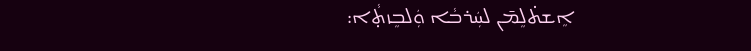ܐܸܫܬ̇ܠܸܡ̄ܢ ܠܚܲܪܒܵܐ ܘܲܠܒܸܙܬ̣ܵܐ: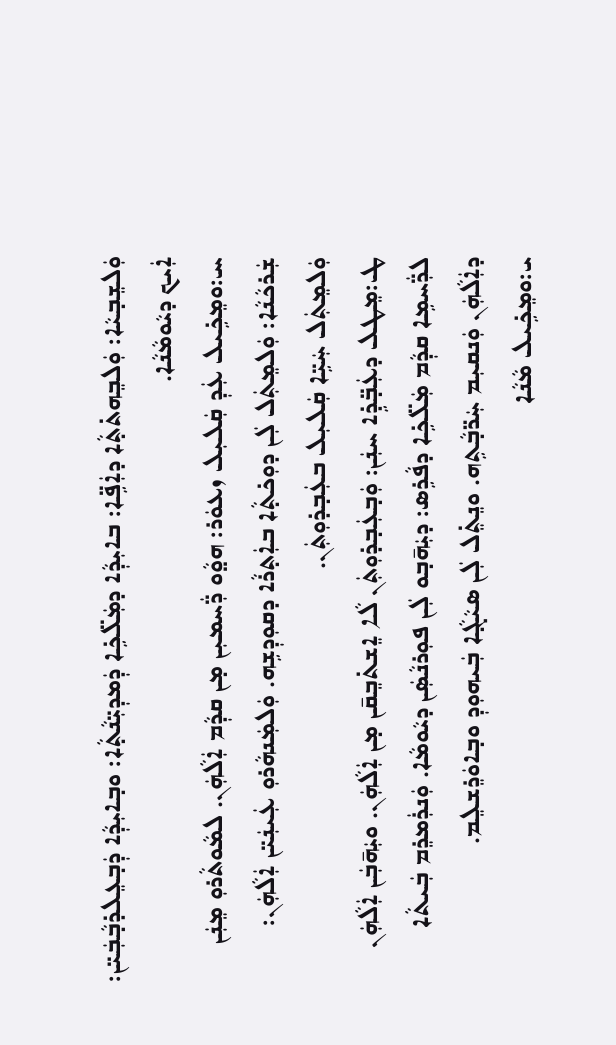ܘܲܠܫܸܒ̣ܝܵܐ: ܘܲܠܒܸܗܬ̇ܬ̣ܵܐ ܕܐܲܦܹ̈ܐ: ܒܐܝܼܕܼܵܐ ܕܡܲܠ̈ܟܹ̇ܐ ܕܲܡܕܼܝܼ̈ܢܵܬ̣ܵܐ: ܘܒ̣ܐܝܼܕܼܵܐ ܕܲܒ̣ܥܸܠܕ̇ܒ̣ܵܒܲܝ̈ܢ: ܐܲܝܟ ܕܝܵܘܡܵܢܵܐ.
ܚ:ܘܡܸܟܹ̇ܝܠ ܥܲܕܼ ܩܲܠܝܼܠ ܙܥܘܿܪ: ܗܘ̤ܵܘ ܪ̈ܲܚܡܝܼܢ ܡ̣ܢ ܩܕܼܵܡ ܐܲܠܵܗܲܢ. ܠܡܵܘܬܵܪܘܼ ܡܸܢܲܢ ܫܲܪܟܵܢܵܐ: ܘܲܠܡܸܬܲܠ ܠܲܢ ܕܘܼܟ̇ܬ̣ܵܐ ܒܐܲܬ̣ܪܵܐ ܕܩܘܼܕܼܫܹܗ. ܘܲܠܡܲܢܗܵܪܘܼ ܥܲܝܢܲܝ̈ܢ ܐܲܠܵܗܲܢ: ܘܲܠܡܸܬܲܠ ܚܲܝܹ̈ܐ ܩܲܠܝܼܠ ܒܥܲܒ̣ܕ̇ܘܼܬܲܢ.
ܛ:ܡܸܛܠ ܕܥܲܒ̣̈ܕܹ̇ܐ ܚܢܲܢ: ܘܲܒ̣ܥܲܒ̣ܕ̇ܘܼܬܲܢ ܠܵܐ ܐܸܫܬ̇ܒܸܩ̄ܢ ܡ̣ܢ ܐܲܠܵܗܲܢ. ܘܝܲܗ̄ܒܲܢ ܐܲܠܵܗܲܢ ܠܪ̈ܲܚܡܹܐ ܩܕܼܵܡ ܡܲܠ̈ܟܹ̇ܐ ܕܦܵܪܹܣ: ܕܝܲܗ̄ܒ̣ܘ ܠܲܢ ܦܘܼܪܢܵܣܲܢ ܕܝܵܘܡܵܐ. ܘܲܢܪܲܡܪܸܡ ܒܲܝܬܵܐ ܕܐܲܠܵܗܲܢ ܘܲܢܩܝܼܡ ܚܲܪ̈ܒ̣ܵܬܹܗ. ܘܢܸܬܸ̇ܠ ܠܲܢ ܣܝܵܓ̣ܵܐ ܒܲܝܗܘܼܕܼ ܘܒ̣ܐܘܿܪܸܫܠܸܡ.
ܝ:ܘܡܸܟܹ̇ܝܠ ܡܵܢܵܐ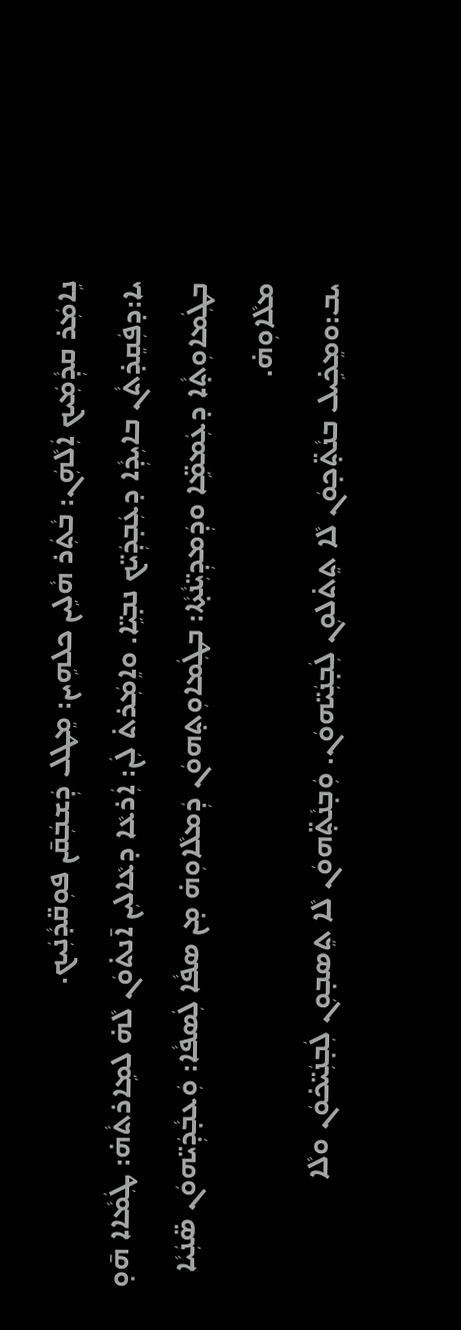ܢܹܐܡܲܪ ܩܕܼܵܡܲܝܟ ܐܲܠܵܗܲܢ: ܒܵܬܲܪ ܗܵܠܹܝܢ ܟܠܗܹܝܢ: ܡܸܛܠ ܕܲܫܒܲܩ̄ܢ ܦܘܼܩ̈ܕܵܢܲܝܟ.
ܝܐ:ܕܦܲܩܸܕ̇ܬܵܢ ܒܐܝܼܕܼܵܐ ܕܥܲܒ̣ܕܲܝ̈ܟ ܢܒ̣ܝܹ̈ܐ. ܘܐܸܡܲܪܬ̇ ܠܲܢ: ܐܲܪܥܵܐ ܕܥܵܐܠܝܼܢ ܐ̄ܢܬ̇ܘܿܢ ܠܵܗ̇ ܠܡܹܐܪܬܵܗ̇: ܛܲܡܵܐܐ ܗ̄ܘ̣ ܒܛܲܡܐܘܼܬ̣ܵܐ ܕܥܲܡܡܹ̈ܐ ܘܕܲܡܕܼܝܼ̈ܢܵܬ̣ܵܐ: ܒܛܲܡܐܘܼܬ̣ܗܘܿܢ ܕܲܡܠܵܐܘܼܗ̇ ܡ̣ܢ ܣܦܵܐ ܠܲܣܦܵܐ: ܘܲܥܒ̣ܵܕܲܝ̈ܗܘܿܢ ܣ̈ܢܲܝܵܐ ܡܠܵܐܘܼܗ̇.
ܝܒ:ܘܡܸܟܹ̇ܝܠ ܒܢܵܬ̣̈ܟ̣ܘܿܢ ܠܵܐ ܬܸܬ̇ܠܘܼܢ ܠܲܒ̣ܢܲܝ̈ܗܘܿܢ. ܘܲܒ̣ܢܵܬ̣̈ܗܘܿܢ ܠܵܐ ܬܸܣܒ̣ܘܼܢ ܠܲܒ̣ܢܲܝ̈ܟ̇ܘܿܢ ܘܠܵܐ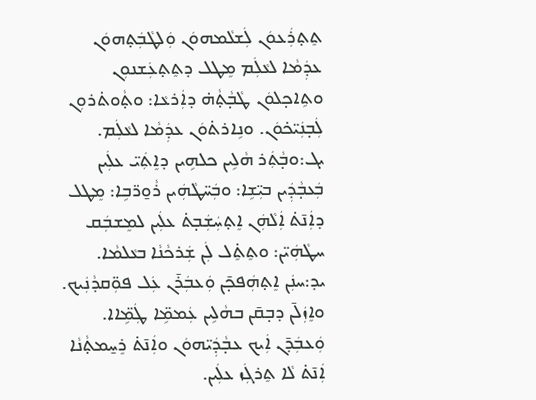ܬܸܬ̣ܪܲܥܘܿܢ ܠܲܫܠܵܡܗܘܿܢ ܘܲܠܛܵܒܲܬ̣ܗܘܿܢ ܥܕܲܡܵܐ ܠܥܵܠܲܡ ܡܸܛܠ ܕܬܸܬ̣ܥܲܫܢܘܼܢ ܘܬܹܐܟ̣ܠܘܿܢ ܛܵܒ̣ܵܬ̣ܵܗ̇ ܕܐܲܪܥܵܐ: ܘܬ̣ܵܘܬ̇ܪܘܼܢ ܠܲܒ̣ܢܲܝ̈ܟ̇ܘܿܢ. ܘܢܹܐܪܬ̇ܘܿܢ ܥܕܲܡܵܐ ܠܥܵܠܲܡ.
ܝܓ:ܘܒ̣ܵܬܲܪ ܗܵܠܹܝܢ ܟܠܗܹܝܢ ܕܐܸܬܲܝ̈ ܥܠܲܝܢ ܒܲܥܒ̣ܵܕܲܝܢ ܒܝܼ̈ܫܹܐ: ܘܒܲܚ̈ܛܵܗܲܝܢ ܪܵܘ̱ܪ̈ܒܹܐ: ܡܸܛܠ ܕܐܲܢ̄ܬ̇ ܐܲܠܵܗܲܢ ܐܸܬ̣ܚܲܫܲܒ̣ܬ̇ ܥܠܲܝܢ ܠܡܸܫܒܲܩ ܚܛܵܗܲܝ̈ܢ: ܘܬܸܬܸ̇ܠ ܠܲܢ ܫܲܪܟܵܢܵܐ ܒܥܵܠܡܵܐ.
ܝܕ:ܚܢܲܢ ܐܸܬ̣ܗܲܦܟ̣̄ܢ ܘܲܥܒܲܪ̄ܢ ܥܲܠ ܦܘܼ̈ܩܕܵܢܲܝܟ. ܘܐܸܙܲܠ̄ܢ ܕܒ̣ܩ̄ܢ ܒܗܵܠܹܝܢ ܥܲܡܡܹ̈ܐ ܛܲܡܹ̈ܐܐ. ܘܲܥܒܲܕ̄ܢ ܐܲܝܟ ܥܒ̣ܵܕܲܝ̈ܗܘܿܢ ܘܐܲܢ̄ܬ̇ ܪܸܚ̱ܡܬ̣ܵܢܵܐ ܐܲܢ̄ܬ̇ ܠܵܐ ܬܸܪܓܲܙ ܥܠܲܝܢ.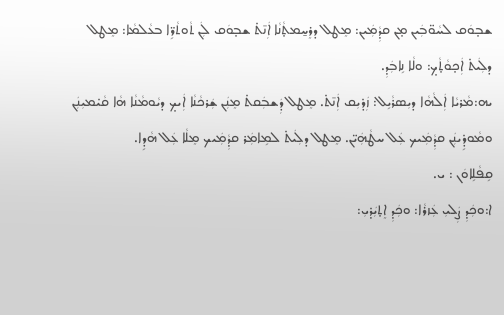ܫܒ̣ܘܿܩ ܠܚܵܘ̈ܒܲܝܢ ܡ̣ܢ ܩܕܼܵܡܲܝܢ: ܡܸܛܠ ܕܪܸܚ̱ܡܬ̣ܵܢܵܐ ܐܲܢ̄ܬ̇ ܫܒ̣ܘܿܩ ܠܲܢ ܬܵܘܬܵܪܹ̈ܐ ܒܥܵܠܡܵܐ: ܡܸܛܠ ܕܠܲܝܬ̇ ܐܲܟ̣ܘܵܬ̣ܵܟ̣: ܘܠܵܐ ܢܹܐܒܲܕܼ.
ܝܗ:ܡܵܪܝܵܐ ܐܲܠܵܗܵܐ ܕܝܼܣܪܵܝܹܠ: ܙܲܕ̇ܝܼܩ ܐܲܢ̄ܬ̇. ܡܸܛܠ ܕܲܫܒܲܩܬ̇ ܡܸܢܲܢ ܫܲܪܟܵܢܵܐ ܐܲܝܟ̣ ܕܝܵܘܡܵܢܵܐ ܗܵܐ ܩܵܝ̇ܡܝܼܢܲܢ ܘܡܵܘܕܹ̇ܝܢܲܢ ܩܕܼܵܡܲܝܟ ܥܲܠ ܚܛܵܗܲܝ̈ܢ. ܡܸܛܠ ܕܠܲܝܬ̇ ܠܡܹܐܡܲܪ ܩܕܼܵܡܲܝܟ ܡܸܠܵܐ ܥܲܠ ܗܵܕܹܐ.
ܩܹܦܵܠܹܐܘܿܢ : ܝ.
ܐ:ܘܟܲܕܼ ܨܲܠܝܼ ܥܲܙܪܵܐ: ܘܟܲܕܼ ܐܸܬ̣ܝܲܕ̇ܝܼ: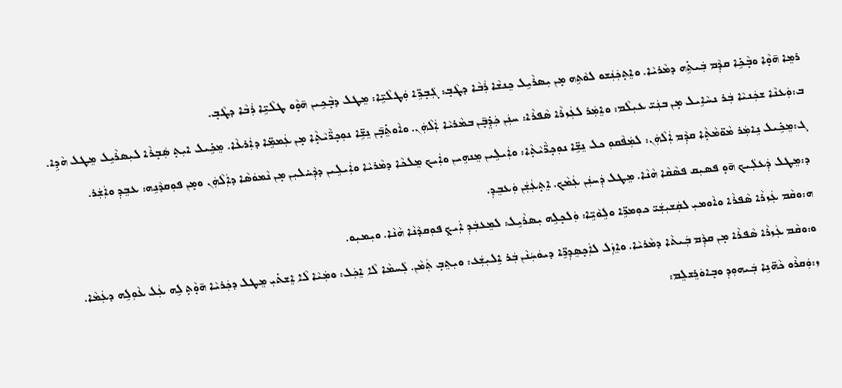ܪܡܸܐ ܗ̄ܘ̣ܵܐ ܘܒ̣ܵܟܹ̇ܐ ܩܕܼܵܡ ܒܲܝܬܹ̇ܗ ܕܡܵܪܝܵܐ. ܘܐܸܬ̣ܟܲܢܲܫܘ ܠܘܵܬܹܗ ܡ̣ܢ ܝܼܣܪܵܝܹܠ ܟܸܢܫܵܐ ܪܲܒܵܐ ܕܛܵܒ̣: ܓܲܒ̣ܪܹ̈ܐ ܘܲܛܠܵܝܹ̈ܐ: ܡܸܛܠ ܕܒ̣ܵܟܹܝܢ ܗ̄ܘ̣ܵܘ ܛܠܵܝܹ̈ܐ ܪܲܒܵܐ ܕܛܵܒ̣.
ܒ:ܘܲܥܢܵܐ ܫܟܲܢܝܵܐ ܒܲܪ ܢܚܵܐܹܝܠ ܡ̣ܢ ܒܢܲܝ̈ ܥܝܼܠܵܡ: ܘܐܸܡܲܪ ܠܥܲܙܪܵܐ ܣܵܦܪܵܐ: ܚܢܲܢ ܟܲܕܸ̇ܒ̣̄ܢ ܒܡܵܪܝܵܐ ܐܲܠܵܗܲܢ. ܘܐܵܘܬܸ̇ܒ̣̄ܢ ܢܸܫܹ̈ܐ ܢܘܼܟ̣ܪ̈ܵܝܵܬ̣ܵܐ ܡ̣ܢ ܥܲܡܡܹ̈ܐ ܕܐܲܪܥܵܐ. ܡܸܟܹ̇ܝܠ ܐܝܼܬ̣ ܣܲܒ̣ܪܵܐ ܠܝܼܣܪܵܝܹܠ ܡܸܛܠ ܗܵܕܹܐ.
ܓ:ܡܸܟܹ̇ܝܠ ܢܹܐܡܲܪ ܡܵܘ̈ܡܵܬ̣ܵܐ ܩܕܼܵܡ ܐܲܠܵܗܲܢ: ܠܡܲܦܵܩܘܼ ܟܠ ܢܸܫܹ̈ܐ ܢܘܼܟ̣ܪ̈ܵܝܵܬ̣ܵܐ: ܘܐܲܝܠܹܝܢ ܡܸܢܗܹܝܢ ܘܐܲܝܟ ܡܸܠܟܵܐ ܕܡܵܪܝܵܐ ܘܐܲܝܠܹܝܢ ܕܕܼܵܚ̇ܠܝܼܢ ܡ̣ܢ ܢܵܡܘܿܣܵܐ ܕܐܲܠܵܗܲܢ ܘܡ̣ܢ ܦܘܼܩܕܵܢܹܗ: ܥܒܸܕܼ ܘܐܲܫܲܪ.
ܕ:ܡܸܛܠ ܕܲܥܠܲܝܟ ܗ̄ܘ̣ ܦܣܝܼܩ ܦܣܵܩܵܐ ܗܵܢܵܐ. ܡܸܛܠ ܕܲܚܢܲܢ ܥܲܡܵܟ. ܐܸܬ̣ܥܲܫܲܢ ܘܲܥܒܸܕܼ.
ܗ:ܘܩܵܡ ܥܲܙܪܵܐ ܣܵܦܪܵܐ ܘܐܵܘܡܝܼ ܠܩܲܫܝܼܫܲܝ̈ ܟܘܼܡܪܹ̈ܐ ܘܠܹܘܵܝܹ̈ܐ: ܘܲܠܟ̣ܠܹܗ ܝܼܣܪܵܝܹܠ: ܠܡܸܥܒܲܕܼ ܐܲܝܟ̣ ܦܘܼܩܕܵܢܵܐ ܗܵܢܵܐ. ܘܝܼܡܝܼܘ.
ܘ:ܘܩܵܡ ܥܲܙܪܵܐ ܣܵܦܪܵܐ ܡ̣ܢ ܩܕܼܵܡ ܒܲܝܬܵܐ ܕܡܵܪܝܵܐ. ܘܐܸܙܲܠ ܠܐܲܟ̣ܣܸܕܼܪܹ̈ܐ ܕܝܘܿܚܲܢܵܢ ܒܲܪ ܐܹܠܝܼܫܲܥ: ܘܝܼܬܸܒ̣ ܬܲܡܵܢ. ܠܲܚܡܵܐ ܠܵܐ ܐܸܟܲܠ: ܘܡܲܝܵܐ ܠܵܐ ܐܸܫܬ̇ܝܼ ܡܸܛܠ ܕܟܲܪܝܵܐ ܗ̄ܘ̣ܵܬ̣ ܠܹܗ ܥܲܠ ܥܵܘܼܠܹܗ ܕܥܲܡܵܐ.
ܙ:ܘܲܩܪܵܘ ܟܵܗ̈ܢܹܐ ܒܲܝܗܘܼܕܼ ܘܒ̣ܐܘܿܪܸܫܠܸܡ: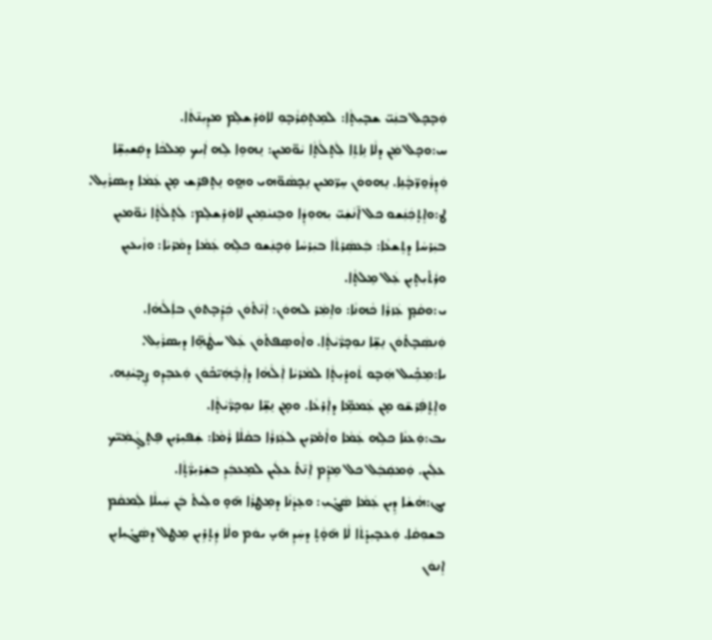ܘܲܒ̣ܟ̣ܠ ܒܢܲܝ̈ ܫܒ̣ܝܼܬ̣ܵܐ: ܠܡܸܬ̣ܩܲܪܵܒ̣ܘܼ ܠܐܘܿܪܸܫܠܸܡ ܡܕܼܝܼܢ̄ܬܵܐ.
ܚ:ܘܟ̣ܠ ܡܲܢ ܕܠܵܐ ܢܹܐܬܹܐ ܠܲܬ̣ܠܵܬ̣ܵܐ ܝܵܘ̈ܡܝܼܢ: ܢܸܗܘܹܐ ܠܹܗ ܐܲܝܟ ܡܸܠܟܵܐ ܕܩܲܫܝܼܫܹ̈ܐ ܘܲܕܼܪܵܘ̱ܪ̈ܒ̣ܵܢܹܐ. ܢܸܗܘܘܿܢ ܚܸܪ̈ܡܝܼܢ ܢܸܟ̣ܣܵܘ̈ܗܝ ܘܗ̤ܘ ܢܸܬ̣ܦܪܸܫ ܡ̣ܢ ܥܲܡܵܐ ܕܝܼܣܪܵܝܹܠ.
ܛ:ܘܐܸܬ̣ܟܲܢܲܫܘ ܟܠ ܐ̄ܢܵܫܲܝ̈ ܝܼܗܘܼܕܼܵܐ ܘܒܸܢܝܵܡܹܝܢ ܠܐܘܿܪܸܫܠܸܡ: ܠܲܬ̣ܠܵܬ̣ܵܐ ܝܵܘ̈ܡܝܼܢ ܒܝܲܪܚܵܐ ܕܬܸܫܥܵܐ: ܒܲܥܣܲܪܬܵܐ ܒܝܲܪܚܵܐ ܘܲܟ̣ܢܲܫܘ ܟܠܹܗ ܥܲܡܵܐ ܕܡܵܪܝܵܐ: ܘܙܵܝܥܝܼܢ ܘܪܲܬ̇ܝܼܬ̣ܝܼܢ ܥܲܠ ܡܸܠܬ̣ܵܐ.
ܝ:ܘܩܵܡ̣ ܥܲܙܪܵܐ ܟܵܗܢܵܐ: ܘܐܸܡܲܪ ܠܗܘܿܢ: ܐܲܢ̄ܬ̇ܘܿܢ ܟܲܕܸ̇ܒ̣ܬܘܿܢ ܒܐܲܠܵܗܵܐ. ܘܲܢܣܲܒ̣ܬ̇ܘܿܢ ܢܸܫܹ̈ܐ ܢܘܼܟ̣ܪ̈ܵܝܵܬ̣ܵܐ. ܘܐܵܘܣܸܦܬ̇ܘܿܢ ܥܲܠ ܚܛܵܗܹ̈ܐ ܕܝܼܣܪܵܝܹܠ.
ܝܐ:ܡܸܟܹ̇ܝܠ ܗܲܒ̣ܘ ܬܵܘܕ̇ܝܼܬ̣ܵܐ ܠܡܵܪܝܵܐ ܐܲܠܵܗܵܐ ܕܐܲܒ̣ܵܗܲܝ̈ܟ̇ܘܿܢ ܘܲܥܒܸܕܼܘ ܨܸܒ̣ܝܵܢܹܗ. ܘܐܸܬ̣ܦܲܪܫ̄ܘ ܡ̣ܢ ܥܲܡܡܹ̈ܐ ܕܐܲܪܥܵܐ. ܘܡ̣ܢ ܢܸܫܹ̈ܐ ܢܘܼܟ̣ܪ̈ܵܝܵܬ̣ܵܐ.
ܝܒ:ܘܲܥܢܵܐ ܟܠܹܗ ܥܲܡܵܐ ܘܐܵܡ̇ܪܝܼܢ ܠܥܲܙܪܵܐ ܒܩܵܠܵܐ ܪܵܡܵܐ: ܫܲܦܝܼܪܝܼܢ ܦܸܬ̣ܓ̣ܵܡܲܝ̈ܟ ܥܠܲܝܢ. ܘܲܡܩܲܒܲܠ ܟܠ ܡܸܕܸ̇ܡ ܐܲܢ̄ܬ̇ ܥܠܲܝܢ ܠܡܸܥܒܲܕܼ ܒܫܲܪܝܼܪ̈ܵܬ̣ܵܐ.
ܝܓ:ܗܵܫܵܐ ܕܹܝܢ ܥܲܡܵܐ ܣܲܓ̇ܝܼ: ܘܥܸܕܵܢܵܐ ܕܡܸܛܪܵܐ ܗ̄ܘ̣ ܘܠܲܝܬ̇ ܒܲܢ ܚܲܝܠܵܐ ܠܲܡܩܵܡ ܒܫܘܼܩܵܐ. ܘܲܥܒ̣ܝܼܕ̇ܬܵܐ ܠܵܐ ܗ̄ܘ̣ܵܬ̣ ܕܚܲܕܼ ܗ̄ܝ̣ ܝܘܿܡ ܘܠܵܐ ܕܲܬ̣ܪܹܝܢ ܡܸܛܠ ܕܣܲܓ̇ܝܼܐܝܼܢ ܐܸܢܘܿܢ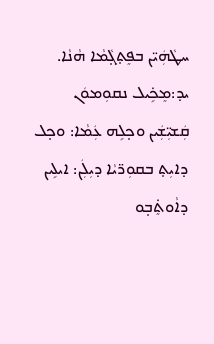ܚܛܵܗܲܝ̈ܢ ܒܦܸܬ̣ܓ̣ܵܡܵܐ ܗܵܢܵܐ.
ܝܕ:ܡܸܟܹ̇ܝܠ ܢܩܘܼܡܘܿܢ ܩܲܫܝܼ̈ܫܲܝܢ ܘܟ̣ܠܹܗ ܥܲܡܵܐ: ܘܟ̣ܠ ܕܐܝܼܬ̣ ܒܩܘܼܪ̈ܝܵܐ ܕܝܼܠܲܢ: ܐܝܠܹܝܢ ܕܐܵܘܬܸ̇ܒ̣ܘ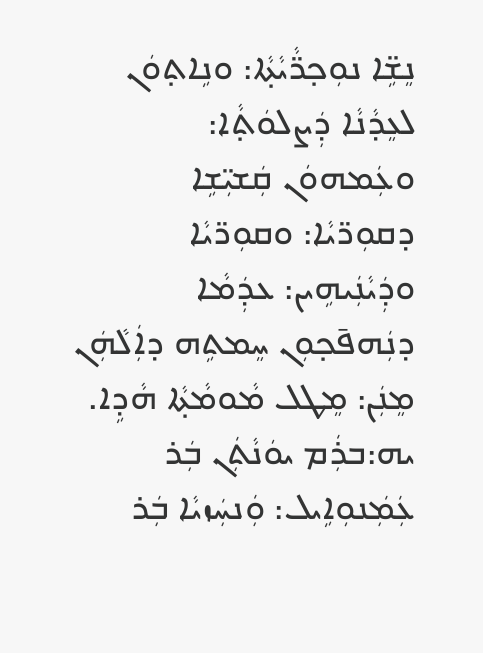ܢܸܫܹ̈ܐ ܢܘܼܟ̣ܪ̈ܵܝܵܬ̣ܵܐ: ܘܢܹܐܬ̣ܘܿܢ ܠܥܸܕܵܢܵܐ ܕܲܨܠܘܿܬ̣ܵܐ: ܘܥܲܡܗܘܿܢ ܩܲܫܝܼ̈ܫܹܐ ܕܩܘܼܪ̈ܝܵܐ: ܘܩܘܼܪ̈ܝܵܐ ܘܕܲܝܵܢܲܝܗܹܝܢ: ܥܕܲܡܵܐ ܕܢܲܗܦ̄ܟ̣ܘܼܢ ܚܸܡܬܹܗ ܕܐܲܠܵܗܲܢ ܡܸܢܲܢ: ܡܸܛܠ ܡܵܘܡܵܬ̣ܵܐ ܗܵܕܹܐ.
ܝܗ:ܒܪܲܡ ܝܘܿܢܵܬܲܢ ܒܲܪ ܥܲܡܲܢܘܼܐܹܝܠ: ܘܲܢܚܲܙܝܵܐ ܒܲܪ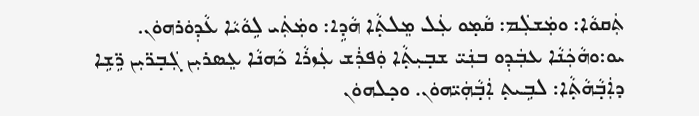ܬܲܩܘܵܐ: ܘܡܲܫܠܲܡ: ܩܵܡ̣ܘ ܥܲܠ ܡܸܠܬ̣ܵܐ ܗܵܕܹܐ: ܘܡܲܬܲܝ ܠܹܘܵܝܵܐ ܥܵܕܼܘܿܪܗܘܿܢ.
ܝܘ:ܘܗܵܟܲܢܵܐ ܥܒܲܕܼܘ ܒܢܲܝ̈ ܫܒ̣ܝܼܬ̣ܵܐ ܘܲܦܪܲܫ ܥܲܙܪܵܐ ܟܵܗܢܵܐ ܥܸܣܪܝܼܢ ܓܲܒ̣ܪ̈ܝܼܢ ܪܹ̈ܫܹܐ ܕܐܲܒ̣ܵܗܵܬ̣ܵܐ: ܠܒܹܝܬ̣ ܐܲܒ̣ܵܗܲܝ̈ܗܘܿܢ. ܘܟ̣ܠܗܘܿܢ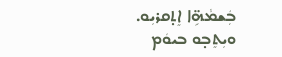ܒܲܫܡܵܗܹ̈ܐ ܐܸܬ̣ܩܪܝܼܘ. ܘܝܼܬܸܒ̣ܘ ܒܝܘܿܡ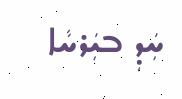ܚܲܕܼ ܒܝܲܪܚܵܐ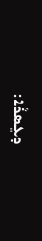ܕܥܸܣܪܵܐ: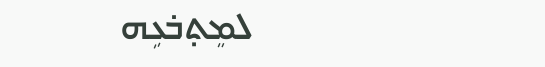ܠܡܸܬ̣ܒ̇ܥܹܗ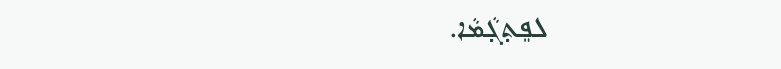ܠܦܸܬ̣ܓ̣ܵܡܵܐ.